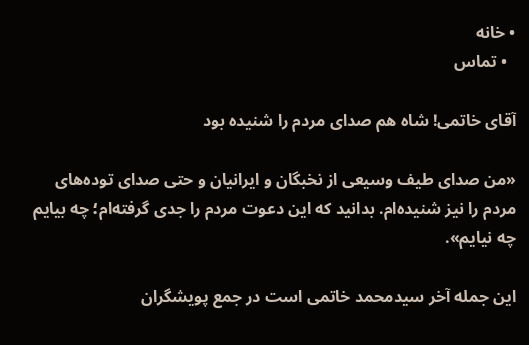• خانه
  • تماس

آقای خاتمی! شاه هم صدای مردم را شنیده بود

«من صدای طیف وسیعی از نخبگان و ایرانیان و حتی صدای توده‌های مردم را نیز شنیده‌ام. بدانید که این دعوت‌ مردم را جدی گرفته‌ام؛ چه بیایم چه نیایم».

این جمله آخر سیدمحمد خاتمی است در جمع پویشگران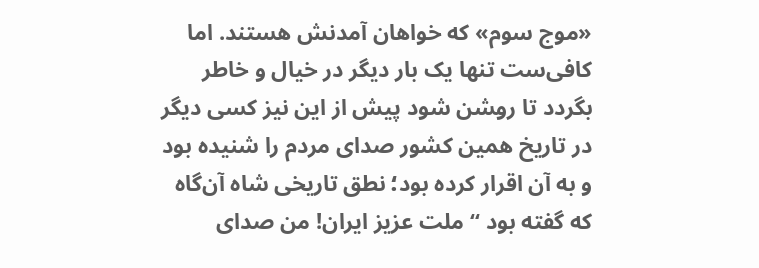«موج سوم» که خواهان آمدنش هستند. اما کافی‌ست تنها یک بار دیگر در خیال و خاطر بگردد تا رو‍شن شود پیش از این نیز کسی دیگر در تاریخ همین کشور صدای مردم را شنیده بود و به آن اقرار کرده بود؛ نطق تاریخی شاه آن‌گاه که گفته بود “ملت عزیز ایران! من صدای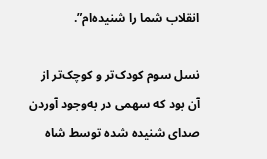انقلاب شما را شنیده‌ام”.

نسل سوم کودک‌تر و کوچک‌تر از آن بود که سهمی در به‌وجود آوردن صدای شنیده شده توسط شاه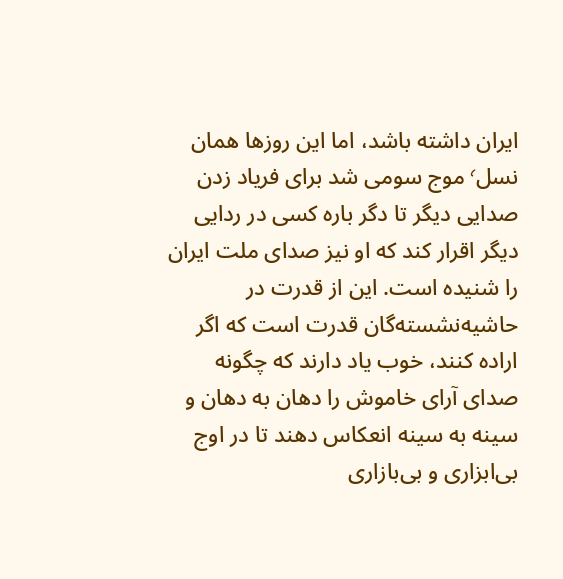ایران داشته باشد، اما این روزها همان نسل٬ موج سومی شد برای فریاد زدن صدایی دیگر تا دگر باره کسی در ردایی دیگر اقرار کند که او نیز صدای ملت ایران را شنیده است. این از قدرت در حاشیه‌نشسته‌گان قدرت است که اگر اراده کنند، خوب یاد دارند که چگونه صدای آرای خاموش را دهان به دهان و سینه به سینه انعکاس دهند تا در اوج بی‌ابزاری و بی‌بازاری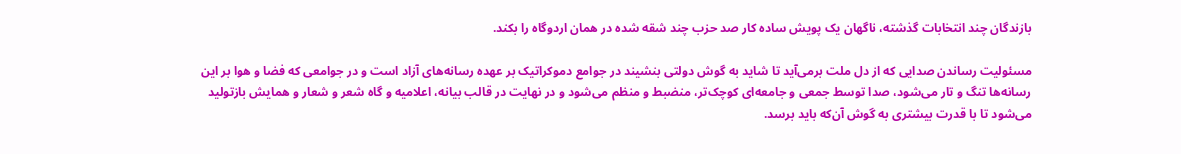بازندگان چند انتخابات گذشته، ناگهان یک پویش ساده کار صد حزب چند شقه شده در همان اردوگاه را بکند.

مسئولیت رساندن صدایی که از دل ملت برمی‌آید تا شاید به گوش دولتی ‌بنشیند در جوامع دموکراتیک بر عهده رسانه‌های آزاد است و در جوامعی که فضا و هوا بر این رسانه‌ها تنگ و تار می‌شود، صدا توسط جمعی و جامعه‌ای کوچک‌تر، منضبط و منظم می‌شود و در نهایت در قالب بیانه، اعلامیه و گاه شعر و شعار و همایش بازتولید می‌شود تا با قدرت بیشتری به گوش آن‌که باید برسد.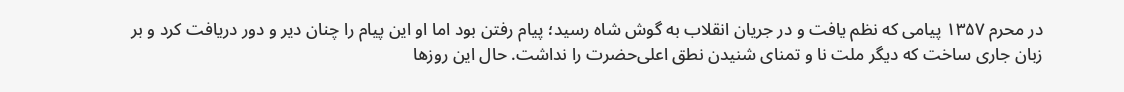در محرم ۱۳۵۷ پیامی که نظم یافت و در جریان انقلاب به گوش شاه رسید؛ پیام رفتن بود اما او این پیام را چنان دیر و دور دریافت کرد و بر زبان جاری ساخت که دیگر ملت نا و تمنای شنیدن نطق اعلی‌حضرت را نداشت. حال این روزها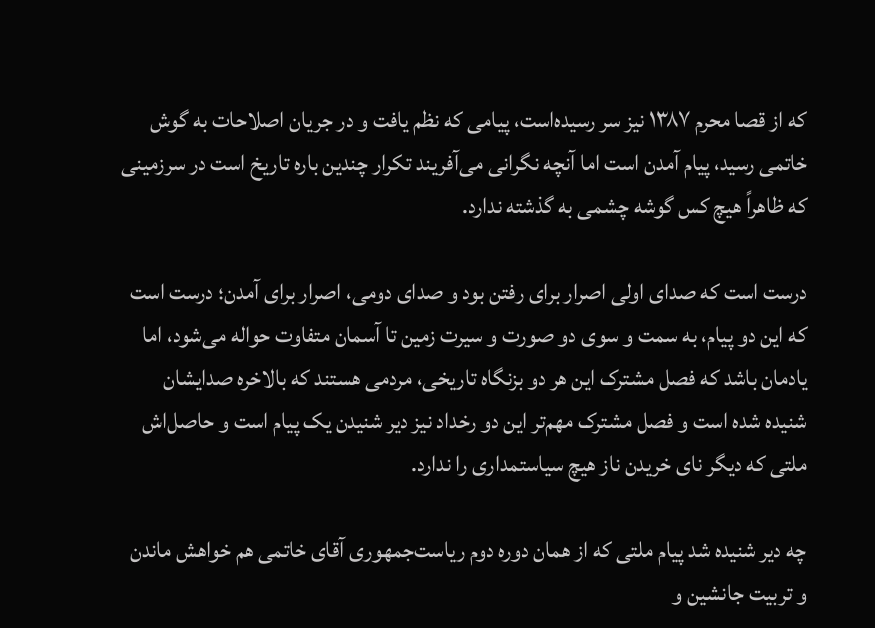که از قصا محرم ۱۳۸۷ نیز سر رسیده‌است، پیامی‌ که نظم یافت و در جریان اصلاحات به گوش خاتمی رسید، پیام آمدن است اما آنچه نگرانی می‌آفریند تکرار چندین باره تاریخ است در سرزمینی که ظاهراً هیچ کس گوشه چشمی به گذشته ندارد.

درست است که صدای اولی اصرار برای رفتن بود و صدای دومی، اصرار برای آمدن؛ درست است که این دو پیام، به سمت و سوی دو صورت و سیرت زمین تا آسمان متفاوت حواله می‌شود، اما یادمان باشد که فصل مشترک این هر دو بزنگاه تاریخی، مردمی هستند که بالاخره صدایشان شنیده شده است و فصل مشترک مهم‌تر این دو رخداد نیز دیر شنیدن یک پیام است و حاصل‌اش ملتی که دیگر نای خریدن ناز هیچ سیاستمداری را ندارد.

چه دیر شنیده شد پیام ملتی که از همان دوره دوم ریاست‌جمهوری آقای خاتمی هم خواهش ماندن و تربیت جانشین و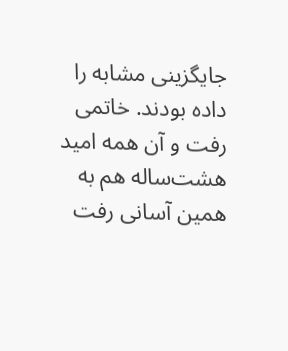جایگزینی مشابه را داده بودند. خاتمی رفت و آن همه امید هشت‌ساله هم به همین آسانی رفت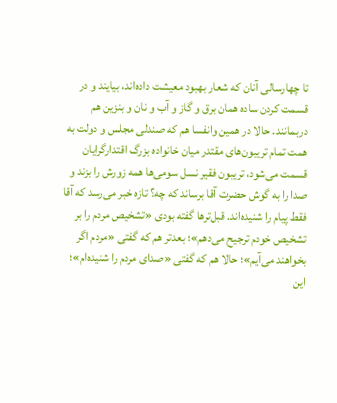تا چهارسالی آنان که شعار بهبود معیشت داده‌اند، بیایند و در قسمت کردن ساده همان برق و گاز و آب و نان و بنزین هم دربمانند. حالا در همین وانفسا هم که صندلی مجلس و دولت به همت تمام تریبون‌های مقتدر میان خانواده بزرگ اقتدارگرایان قسمت می‌شود، تریبون فقیر نسل سومی‌ها همه زورش را بزند و صدا را به گوش حضرت آقا بر‌ساند که چه؟ تازه خبر می‌رسد که آقا فقط پیام را شنیده‌اند. قبل‌ترها گفته بودی «تشخیص مردم را بر تشخیص خودم ترجیح می‌دهم»؛ بعدتر هم که گفتی «مردم اگر بخواهند می‌آیم»؛ حالا هم که ‌گفتی «صدای مردم را شنیده‌ام»؛ این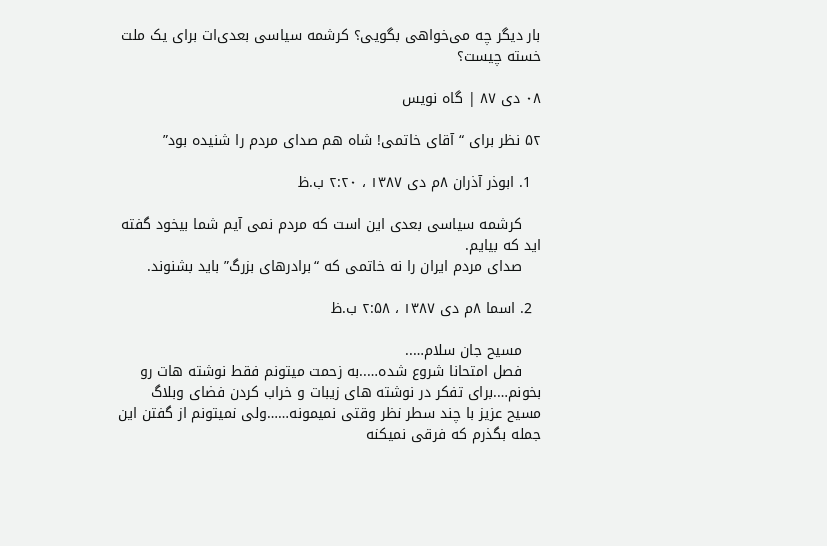بار دیگر چه می‌خواهی بگویی؟ کرشمه سیاسی بعدی‌ات برای یک ملت خسته چیست؟

۰۸ دی ۸۷ | گاه نویس

۵۲ نظر برای “آقای خاتمی! شاه هم صدای مردم را شنیده بود”

  1. ابوذر آذران ۸م دی ۱۳۸۷ ، ۲:۲۰ ب.ظ

    کرشمه سیاسی بعدی این است که مردم نمی آیم شما بیخود گفته اید که بیایم.
    صدای مردم ایران را نه خاتمی که “برادرهای بزرگ” باید بشنوند.

  2. اسما ۸م دی ۱۳۸۷ ، ۲:۵۸ ب.ظ

    مسیح جان سلام…..
    فصل امتحانا شروع شده…..به زحمت میتونم فقط نوشته هات رو بخونم….برای تفکر در نوشته های زیبات و خراب کردن فضای وبلاگ مسیح عزیز با چند سطر نظر وقتی نمیمونه……ولی نمیتونم از گفتن این جمله بگذرم که فرقی نمیکنه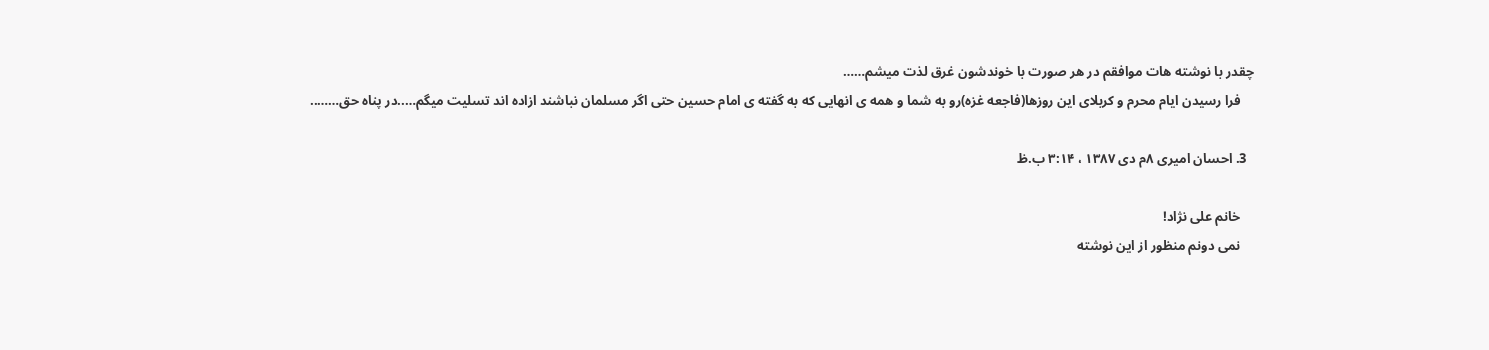چقدر با نوشته هات موافقم در هر صورت با خوندشون غرق لذت میشم……
    فرا رسیدن ایام محرم و کربلای این روزها(فاجعه غزه)رو به شما و همه ی انهایی که به گفته ی امام حسین حتی اگر مسلمان نباشند ازاده اند تسلیت میگم…..در پناه حق……..

  3. احسان امیری ۸م دی ۱۳۸۷ ، ۳:۱۴ ب.ظ

    خانم علی نژاد!
    نمی دونم منظور از این نوشته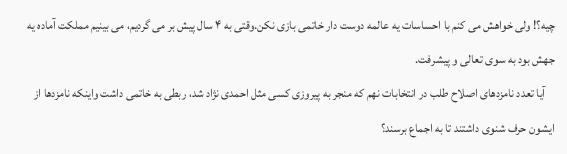چیه؟! ولی خواهش می کنم با احساسات یه عالمه دوست دار خاتمی بازی نکن.وقتی به ۴ سال پیش بر می گردیم، می بینیم مملکت آماده یه جهش بود به سوی تعالی و پیشرفت.
    آیا تعدد نامزدهای اصلاح طلب در انتخابات نهم که منجر به پیروزی کسی مثل احمدی نژاد شد، ربطی به خاتمی داشت واینکه نامزدها از ایشون حرف شنوی داشتند تا به اجماع برسند؟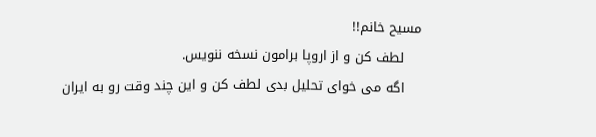مسیح خانم!!
    لطف کن و از اروپا برامون نسخه ننویس.
    اگه می خوای تحلیل بدی لطف کن و این چند وقت رو به ایران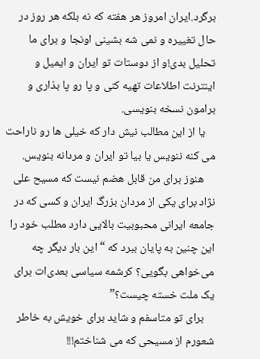برگرد.ایران امروز هر هفته که نه بلکه هر روز در حال تغییره و نمی شه بشینی اونجا و برای ما تحلیل بدی!و از دوستات تو ایران و ایمیل و اینترنت اطلاعات تهیه کنی و پا رو پا بذاری و برامون نسخه بنویسی.
    یا از این مطالب نیش دار که خیلی ها رو ناراحت می کنه ننویس یا بیا تو ایران و مردانه بنویس.
    هنوز برای من قابل هضم نیست که مسیح علی نژاد برای یکی از مردان بزرگ ایران و کسی که در جامعه ایرانی محبوبیت بالایی دارد مطلب خود را این چنین به پایان ببرد که “این بار دیگر چه می‌خواهی بگویی؟ کرشمه سیاسی بعدی‌ات برای یک ملت خسته چیست؟”
    برای تو متاسفم و شاید برای خویش به خاطر شعورم از مسیحی که می شناختم!!!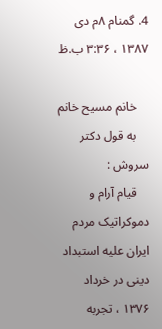4. گمنام ۸م دی ۱۳۸۷ ، ۳:۳۶ ب.ظ

    خانم مسیح خانم
    به قول دکتر سروش :
    قیام آرام و دموکراتیک مردم ایران علیه استبداد دینی در خرداد ۱۳۷۶ ، تجربه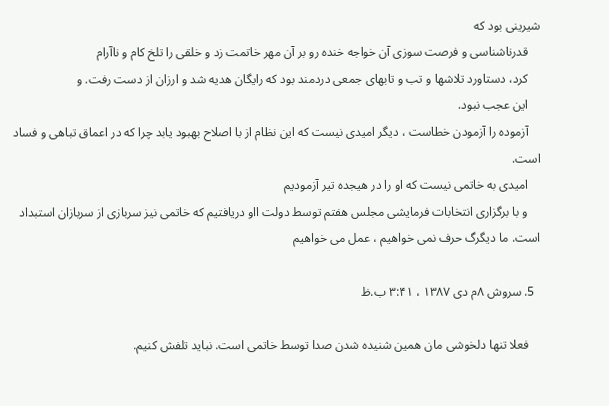شیرینی بود که
    قدرناشناسی و فرصت سوزی آن خواجه خنده رو بر آن مهر خاتمت زد و خلقی را تلخ کام و ناآرام
    کرد، دستاورد تلاشها و تب و تابهای جمعی دردمند بود که رایگان هدیه شد و ارزان از دست رفت. و
    این عجب نبود.
    آزموده را آزمودن خطاست ، دیگر امیدی نیست که این نظام از با اصلاح بهبود یابد چرا که در اعماق تباهی و فساد است.
    امیدی به خاتمی نیست که او را در هیجده تیر آزمودیم
    و با برگزاری انتخابات فرمایشی مجلس هفتم توسط دولت ااو دریافتیم که خاتمی نیز سربازی از سربازان استبداد است. ما دیگرگ حرف نمی خواهیم ، عمل می خواهیم

  5. سروش ۸م دی ۱۳۸۷ ، ۳:۴۱ ب.ظ

    فعلا تنها دلخوشی مان همین شنیده شدن صدا توسط خاتمی است. نباید تلفش کنیم.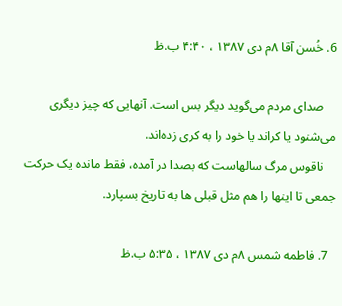6. خُسن آقا ۸م دی ۱۳۸۷ ، ۴:۴۰ ب.ظ

    صدای مردم می‌گوید دیگر بس است. آنهایی که چیز دیگری می‌شنود یا کراند یا خود را به کری زده‌اند.
    ناقوس مرگ سالهاست که بصدا در آمده، فقط مانده یک حرکت جمعی تا اینها را هم مثل قبلی ها به تاریخ بسپارد.

  7. فاطمه شمس ۸م دی ۱۳۸۷ ، ۵:۳۵ ب.ظ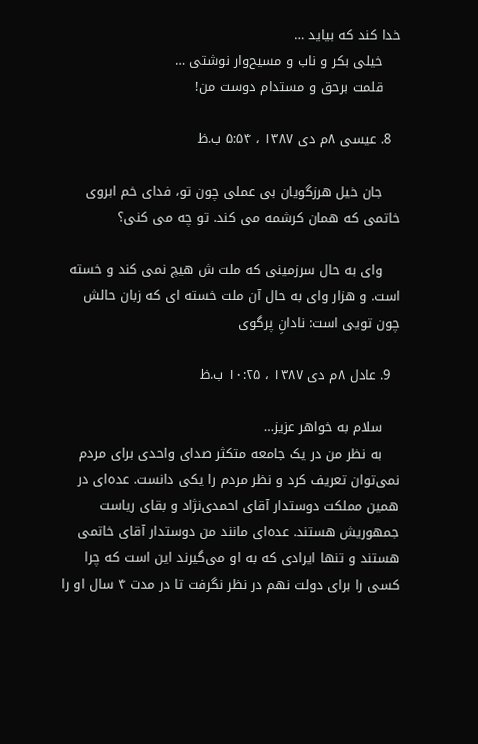خدا کند که بیاید …
    خیلی بکر و ناب و مسیح‌وار نوشتی …
    قلمت برحق و مستدام دوست من!

  8. عیسی ۸م دی ۱۳۸۷ ، ۵:۵۴ ب.ظ

    جان خیل هرزگویان بی عملی چون تو، فدای خم ابروی خاتمی که همان کرشمه می کند. تو چه می کنی؟

    وای به حال سرزمینی که ملت ش هیچ نمی کند و خسته است. و هزار وای به حال آن ملت خسته ای که زبان حالش چون تویی است: نادانِ پرگوی

  9. عادل ۸م دی ۱۳۸۷ ، ۱۰:۲۵ ب.ظ

    سلام به خواهر عزیز…
    به نظر من در یک جامعه متکثر صدای واحدی برای مردم نمی‌توان تعریف کرد و نظر مردم را یکی دانست. عده‌ای در همین مملکت دوستدار آقای احمدی‌نژاد و بقای ریاست جمهوریش هستند. عده‌ای مانند من دوستدار آقای خاتمی هستند و تنها ایرادی که به او می‌گیرند این است که چرا کسی را برای دولت نهم در نظر نگرفت تا در مدت ۴ سال او را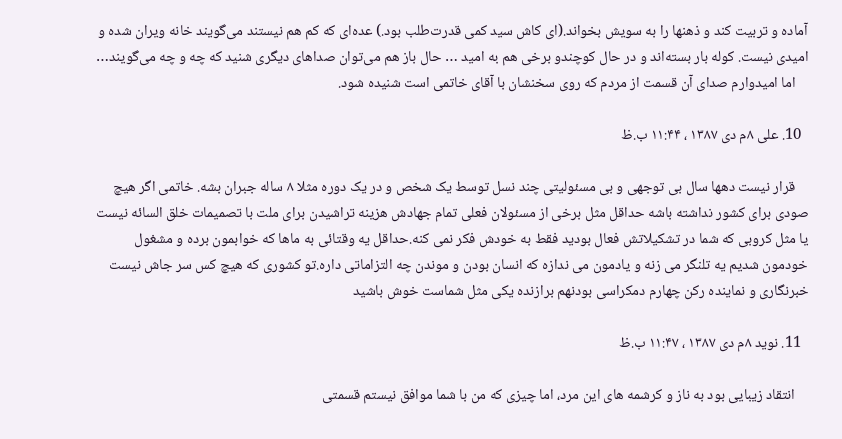آماده و تربیت کند و ذهنها را به سویش بخواند.(ای کاش سید کمی قدرت‌طلب بود.) عده‌ای که کم هم نیستند می‌گویند خانه ویران شده و امیدی نیست. کوله بار بسته‌اند و در حال کوچندو برخی هم به امید … حال باز هم می‌توان صداهای دیگری شنید که چه و چه می‌گویند…
    اما امیدوارم صدای آن قسمت از مردم که ‌روی سخنشان با آقای خاتمی است شنیده شود.

  10. علی ۸م دی ۱۳۸۷ ، ۱۱:۴۴ ب.ظ

    قرار نیست دهها سال بی توجهی و بی مسئولیتی چند نسل توسط یک شخص و در یک دوره مثلا ۸ ساله جبران بشه. خاتمی اگر هیچ صودی برای کشور نداشته باشه حداقل مثل برخی از مسئولان فعلی تمام جهادش هزینه تراشیدن برای ملت با تصمیمات خلق السائه نیست یا مثل کروبی که شما در تشکیلاتش فعال بودید فقط به خودش فکر نمی کنه.حداقل یه وقتائی به ماها که خوابمون برده و مشغول خودمون شدیم یه تلنگر می زنه و یادمون می ندازه که انسان بودن و موندن چه التزاماتی داره.تو کشوری که هیچ کس سر جاش نیست خبرنگاری و نماینده رکن چهارم دمکراسی بودنهم برازنده یکی مثل شماست خوش باشید

  11. نوید ۸م دی ۱۳۸۷ ، ۱۱:۴۷ ب.ظ

    انتقاد زیبایی بود به ناز و کرشمه های این مرد، اما چیزی که من با شما موافق نیستم قسمتی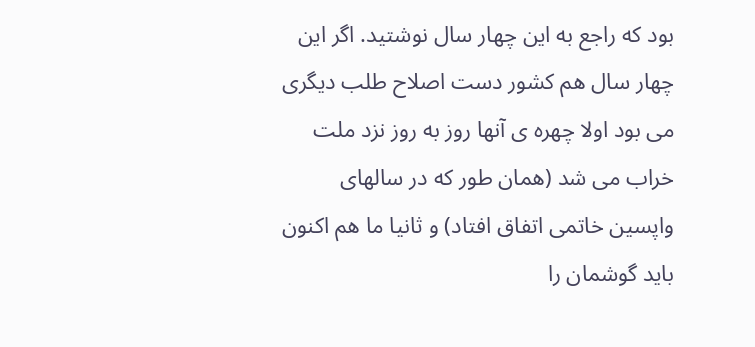بود که راجع به این چهار سال نوشتید. اگر این چهار سال هم کشور دست اصلاح طلب دیگری می بود اولا چهره ی آنها روز به روز نزد ملت خراب می شد (همان طور که در سالهای واپسین خاتمی اتفاق افتاد) و ثانیا ما هم اکنون باید گوشمان را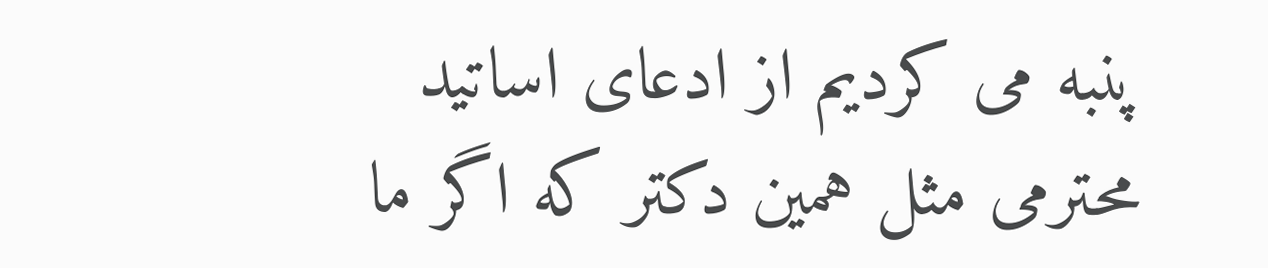پنبه می کردیم از ادعای اساتید محترمی مثل همین دکتر که اگر ما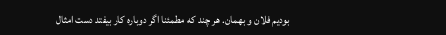بودیم فلان و بهمان. هر چند که مطمئنا اگر دوباره کار بیفتد دست امثال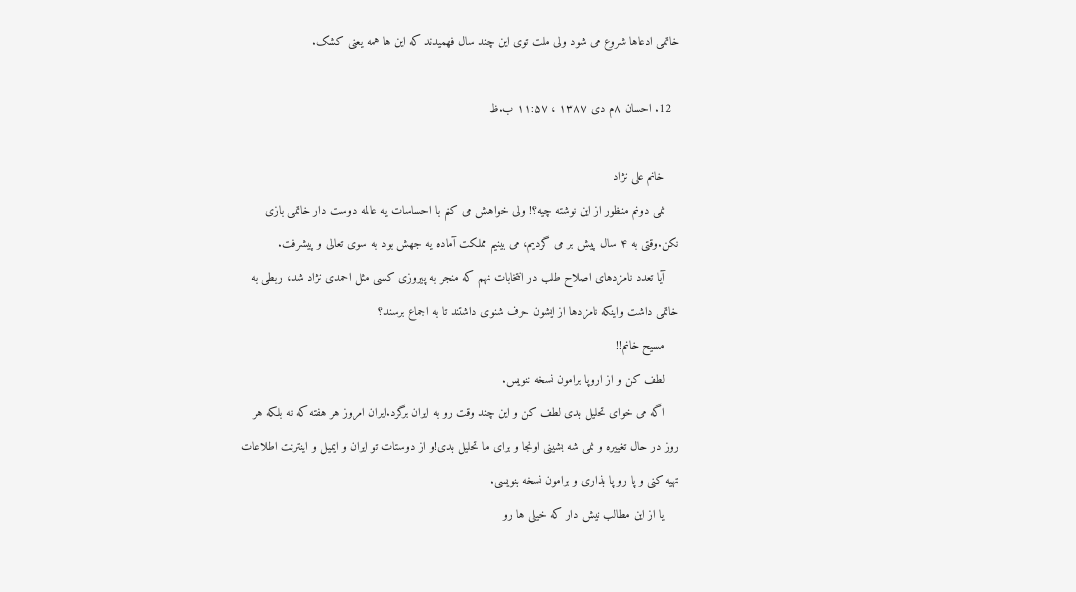خاتمی ادعاها شروع می شود ولی ملت توی این چند سال فهمیدند که این ها همه یعنی کشک.

  12. احسان ۸م دی ۱۳۸۷ ، ۱۱:۵۷ ب.ظ

    خانم علی نژاد
    نمی دونم منظور از این نوشته چیه؟! ولی خواهش می کنم با احساسات یه عالمه دوست دار خاتمی بازی نکن.وقتی به ۴ سال پیش بر می گردیم، می بینیم مملکت آماده یه جهش بود به سوی تعالی و پیشرفت.
    آیا تعدد نامزدهای اصلاح طلب در انتخابات نهم که منجر به پیروزی کسی مثل احمدی نژاد شد، ربطی به خاتمی داشت واینکه نامزدها از ایشون حرف شنوی داشتند تا به اجماع برسند؟
    مسیح خانم!!
    لطف کن و از اروپا برامون نسخه ننویس.
    اگه می خوای تحلیل بدی لطف کن و این چند وقت رو به ایران برگرد.ایران امروز هر هفته که نه بلکه هر روز در حال تغییره و نمی شه بشینی اونجا و برای ما تحلیل بدی!و از دوستات تو ایران و ایمیل و اینترنت اطلاعات تهیه کنی و پا رو پا بذاری و برامون نسخه بنویسی.
    یا از این مطالب نیش دار که خیلی ها رو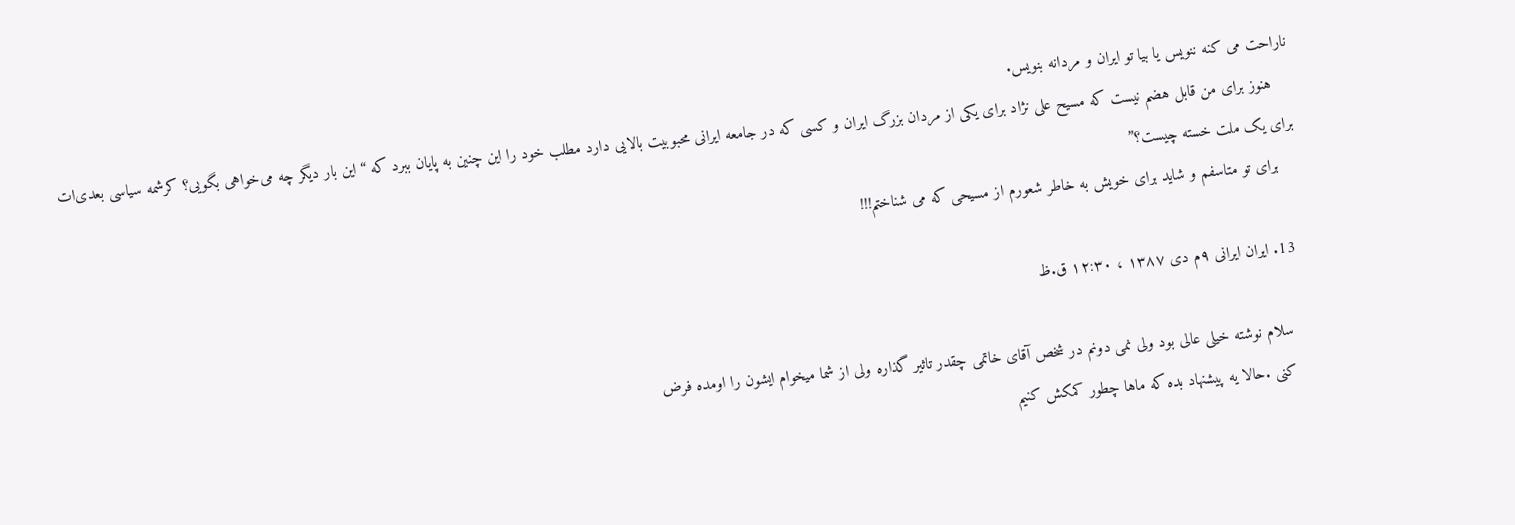ناراحت می کنه ننویس یا بیا تو ایران و مردانه بنویس.
    هنوز برای من قابل هضم نیست که مسیح علی نژاد برای یکی از مردان بزرگ ایران و کسی که در جامعه ایرانی محبوبیت بالایی دارد مطلب خود را این چنین به پایان ببرد که “این بار دیگر چه می‌خواهی بگویی؟ کرشمه سیاسی بعدی‌ات برای یک ملت خسته چیست؟”
    برای تو متاسفم و شاید برای خویش به خاطر شعورم از مسیحی که می شناختم!!!

  13. ایران ایرانی ۹م دی ۱۳۸۷ ، ۱۲:۳۰ ق.ظ

    سلام نوشته خیلی عالی بود ولی نمی دونم در شخص آقای خاتمی چقدر تاثیر گذاره ولی از شما میخوام ایشون را اومده فرض
    کنی .حالا یه پیشنهاد بده که ماها چطور کمکش کنیم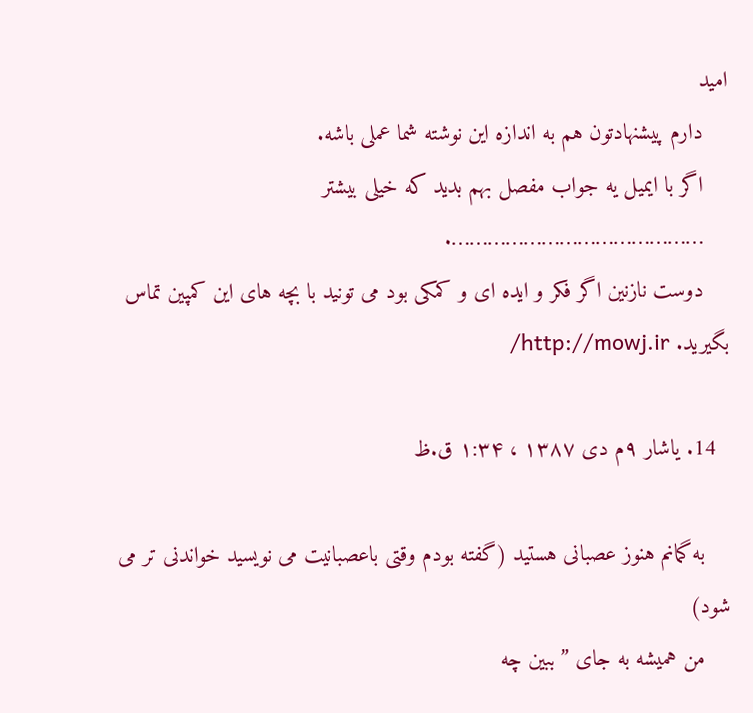امید
    دارم پیشنهادتون هم به اندازه این نوشته شما عملی باشه.
    اگر با ایمیل یه جواب مفصل بهم بدید که خیلی بیشتر
    …………………………………….
    دوست نازنین اگر فکر و ایده ای و کمکی بود می تونید با بچه های این کمپین تماس بگیرید. http://mowj.ir/

  14. یاشار ۹م دی ۱۳۸۷ ، ۱:۳۴ ق.ظ

    به گمانم هنوز عصبانی هستید (گفته بودم وقتی باعصبانیت می نویسید خواندنی تر می شود)
    من همیشه به جای ” ببین چه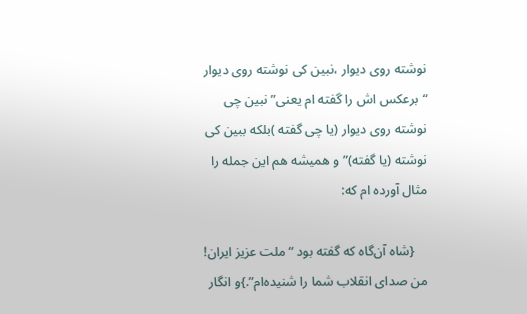نوشته روی دیوار ،نبین کی نوشته روی دیوار “برعکس اش را گفته ام یعنی” نبین چی نوشته روی دیوار (یا چی گفته )بلکه ببین کی نوشته (یا گفته)”و همیشه هم این جمله را مثال آورده ام که:

    {شاه آن‌گاه که گفته بود “ملت عزیز ایران! من صدای انقلاب شما را شنیده‌ام”.}و انگار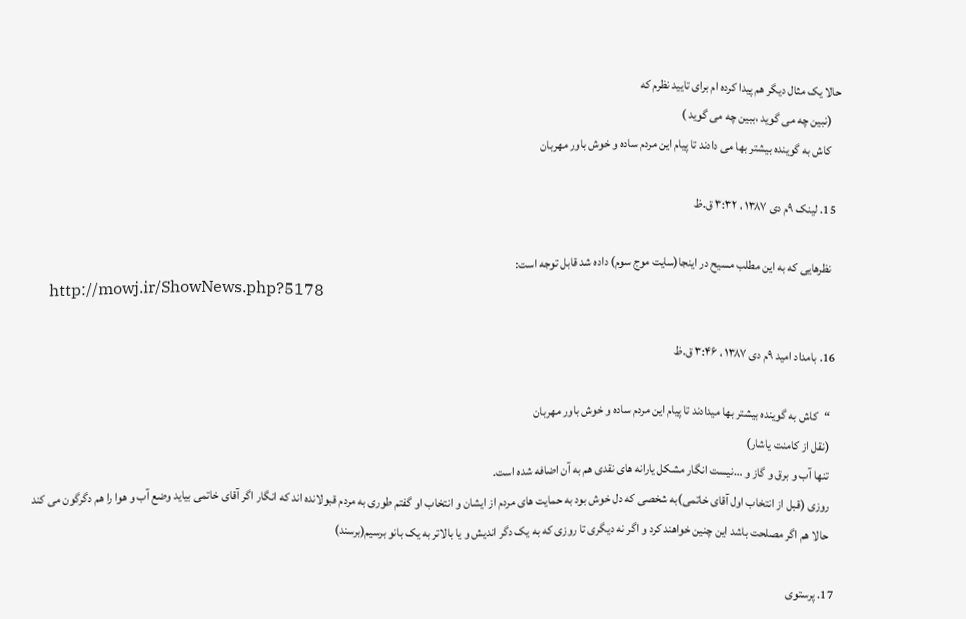حالا یک مثال دیگر هم پیدا کرده ام برای تایید نظرم که
    (نبین چه می گوید ،ببین چه می گوید )
    کاش به گوینده بیشتر بها می دادند تا پیام این مردم ساده و خوش باور مهربان

  15. لینک ۹م دی ۱۳۸۷ ، ۳:۳۲ ق.ظ

    نظرهایی که به این مطلب مسیح در اینجا(سایت موج سوم) داده شد قابل توجه است:
    http://mowj.ir/ShowNews.php?5178

  16. بامداد امید ۹م دی ۱۳۸۷ ، ۳:۴۶ ق.ظ

    “کاش به گوینده بیشتر بها میدادند تا پیام این مردم ساده و خوش باور مهربان
    (نقل از کامنت یاشار)
    تنها آب و برق و گاز و …نیست انگار مشکل یارانه های نقدی هم به آن اضافه شده است.
    روزی (قبل از انتخاب اول آقای خاتمی)به شخصی که دل خوش بود به حمایت های مردم از ایشان و انتخاب او گفتم طوری به مردم قبولانده اند که انگار اگر آقای خاتمی بیاید وضع آب و هوا را هم دگرگون می کند
    حالا هم اگر مصلحت باشد این چنین خواهند کرد و اگر نه دیگری تا روزی که به یک دگر اندیش و یا بالاتر به یک بانو برسیم(برسند)

  17. پرستوی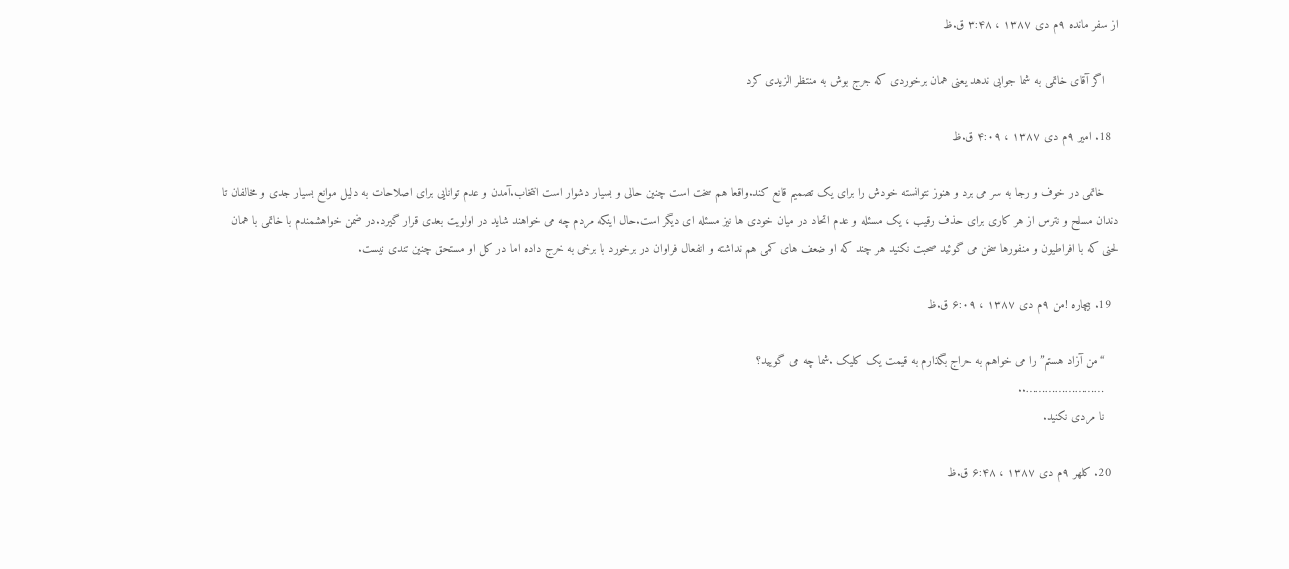از سفر مانده ۹م دی ۱۳۸۷ ، ۳:۴۸ ق.ظ

    اگر آقای خاتمی به شما جوابی ندهد یعنی همان برخوردی که جرج بوش به منتظر الزیدی کرد

  18. امیر ۹م دی ۱۳۸۷ ، ۴:۰۹ ق.ظ

    خاتمی در خوف و رجا به سر می برد و هنوز نتوانسته خودش را برای یک تصمیم قانع کند.واقعا هم سخت است چنین حالی و بسیار دشوار است انتخاب.آمدن و عدم توانایی برای اصلاحات به دلیل موانع بسیار جدی و مخالفان تا دندان مسلح و نترس از هر کاری برای حذف رقیب ، یک مسئله و عدم اتحاد در میان خودی ها نیز مسئله ای دیگر است.حال اینکه مردم چه می خواهند شاید در اولویت بعدی قرار گیرد.در ضمن خواهشمندم با خاتمی با همان لحنی که با افراطیون و منفورها سخن می گوئید صحبت نکنید هر چند که او ضعف های کمی هم نداشته و انفعال فراوان در برخورد با برخی به خرج داده اما در کل او مستحق چنین تندی نیست.

  19. بیچاره !من ۹م دی ۱۳۸۷ ، ۶:۰۹ ق.ظ

    “من آزاد هستم” را می خواهم به حراج بگذارم به قیمت یک کلیک .شما چه می گویید؟
    ……………………..
    نا مردی نکنید.

  20. کلهر ۹م دی ۱۳۸۷ ، ۶:۴۸ ق.ظ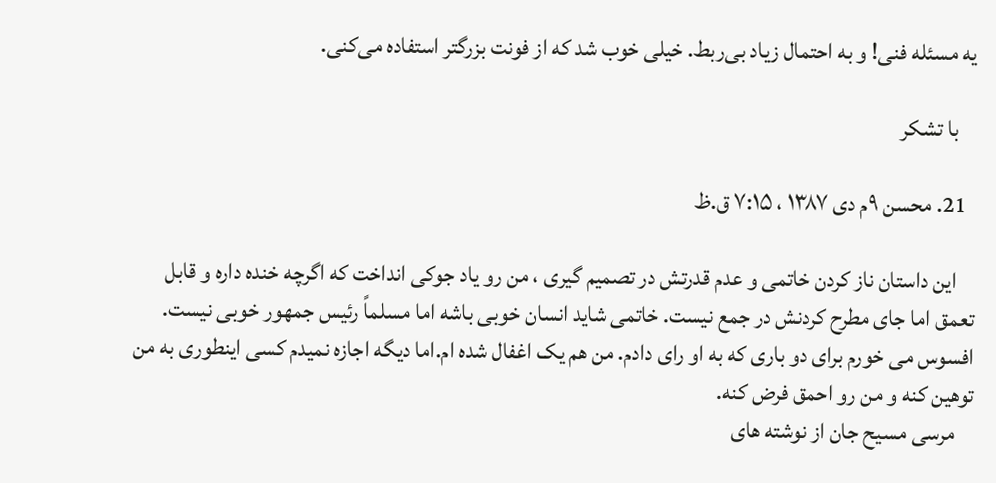یه مسئله فنی! و به احتمال زیاد بی‌ربط. خیلی خوب شد که از فونت بزرگتر استفاده می‌کنی.

    با تشکر

  21. محسن ۹م دی ۱۳۸۷ ، ۷:۱۵ ق.ظ

    این داستان ناز کردن خاتمی و عدم قدرتش در تصمیم گیری ، من رو یاد جوکی انداخت که اگرچه خنده داره و قابل تعمق اما جای مطرح کردنش در جمع نیست. خاتمی شاید انسان خوبی باشه اما مسلماً رئیس جمهور خوبی نیست. افسوس می خورم برای دو باری که به او رای دادم. من هم یک اغفال شده ام.اما دیگه اجازه نمیدم کسی اینطوری به من توهین کنه و من رو احمق فرض کنه.
    مرسی مسیح جان از نوشته های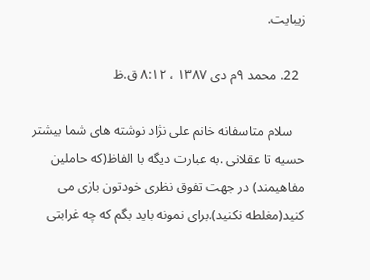زیبایت.

  22. محمد ۹م دی ۱۳۸۷ ، ۸:۱۲ ق.ظ

    سلام متاسفانه خانم علی نژاد نوشته های شما بیشتر حسیه تا عقلانی .به عبارت دیگه با الفاظ(که حاملین مفاهیمند) در جهت تفوق نظری خودتون بازی می کنید(مغلطه نکنید).برای نمونه باید بگم که چه غرابتی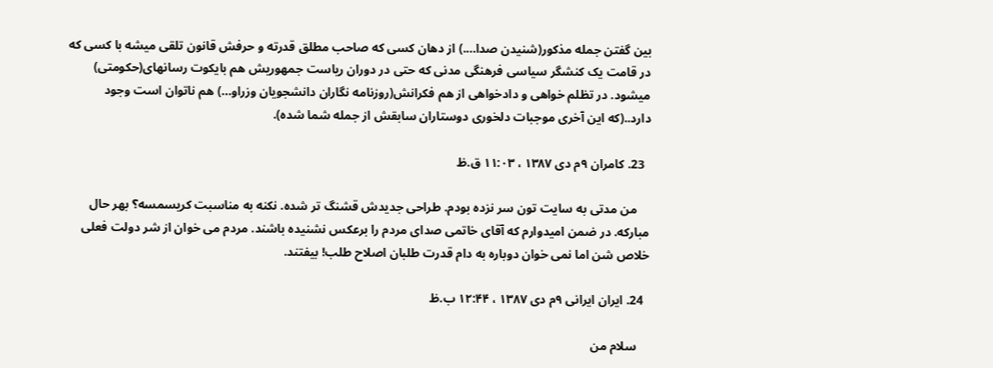بین گفتن جمله مذکور(شنیدن صدا….) از دهان کسی که صاحب مطلق قدرته و حرفش قانون تلقی میشه با کسی که در قامت یک کنشگر سیاسی فرهنگی مدنی که حتی در دوران ریاست جمهوریش هم بایکوت رسانهای(حکومتی) میشود. در تظلم خواهی و دادخواهی از هم فکرانش(روزنامه نگاران دانشجویان وزراو…) هم ناتوان است وجود دارد..(که این آخری موجبات دلخوری دوستاران سابقش از جمله شما شده).

  23. کامران ۹م دی ۱۳۸۷ ، ۱۱:۰۳ ق.ظ

    من مدتی به سایت تون سر نزده بودم. طراحی جدیدش قشنگ تر شده. نکنه به مناسبت کریسمسه؟ بهر حال مبارکه. در ضمن امیدوارم که آقای خاتمی صدای مردم را برعکس نشنیده باشند. مردم می خوان از شر دولت فعلی خلاص شن اما نمی خوان دوباره به دام قدرت طلبان اصلاح طلب! بیفتند.

  24. ایران ایرانی ۹م دی ۱۳۸۷ ، ۱۲:۴۴ ب.ظ

    سلام من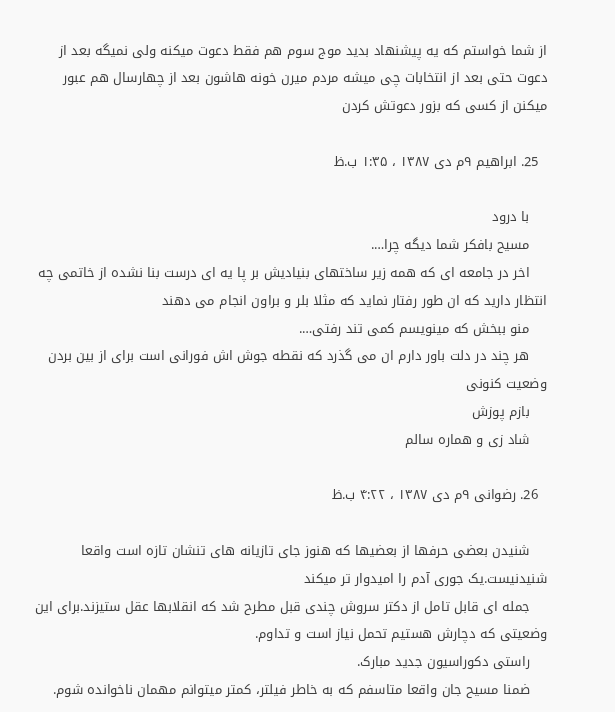از شما خواستم که یه پیشنهاد بدید موج سوم هم فقط دعوت میکنه ولی نمیگه بعد از دعوت حتی بعد از انتخابات چی میشه مردم میرن خونه هاشون بعد از چهارسال هم عبور میکنن از کسی که بزور دعوتش کردن

  25. ابراهیم ۹م دی ۱۳۸۷ ، ۱:۳۵ ب.ظ

    با درود
    مسیح بافکر شما دیگه چرا….
    اخر در جامعه ای که همه زیر ساختهای بنیادیش بر پا یه ای درست بنا نشده از خاتمی چه انتظار دارید که ان طور رفتار نماید که مثلا بلر و براون انجام می دهند
    منو ببخش که مینویسم کمی تند رفتی….
    هر چند در دلت باور دارم ان می گذرد که نقطه جوش اش فورانی است برای از بین بردن وضعیت کنونی
    بازم پوزش
    شاد زی و هماره سالم

  26. رضوانی ۹م دی ۱۳۸۷ ، ۴:۲۲ ب.ظ

    شنیدن بعضی حرفها از بعضیها که هنوز جای تازیانه های تنشان تازه است واقعا شنیدنیست.یک جوری آدم را امیدوار تر میکند
    جمله ای قابل تامل از دکتر سروش چندی قبل مطرح شد که انقلابها عقل ستیزند.برای این وضعیتی که دچارش هستیم تحمل نیاز است و تداوم.
    راستی دکوراسیون جدید مبارک.
    ضمنا مسیح جان واقعا متاسفم که به خاطر فیلتر، کمتر میتوانم مهمان ناخوانده شوم.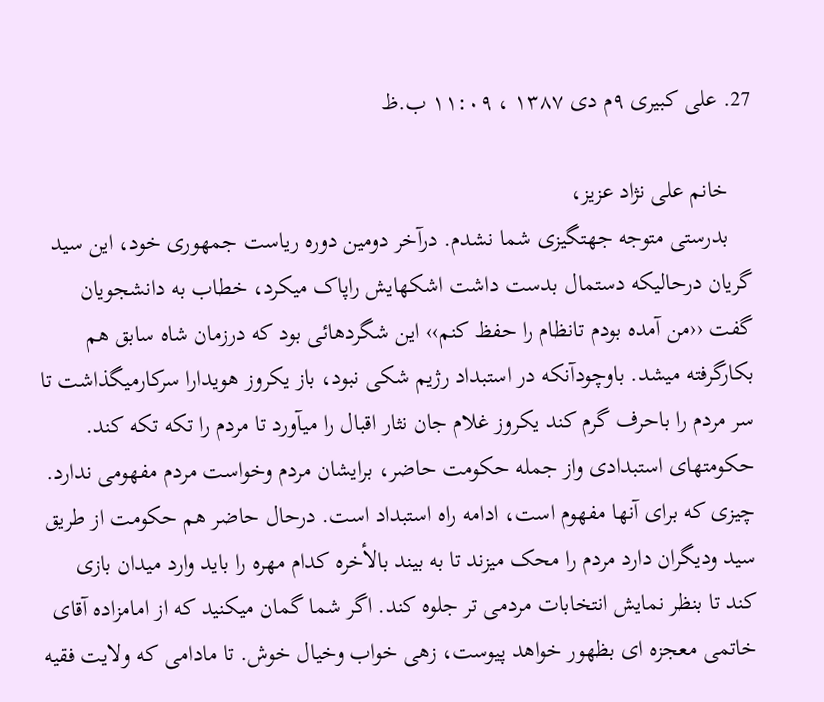27. علی کبیری ۹م دی ۱۳۸۷ ، ۱۱:۰۹ ب.ظ

    خانم علی نژاد عزیز،
    بدرستی متوجه جهتگیزی شما نشدم. درآخر دومین دوره ریاست جمهوری خود، این سید گریان درحالیکه دستمال بدست داشت اشکهایش راپاک میکرد، خطاب به دانشجویان گفت ‹‹من آمده بودم تانظام را حفظ کنم›› این شگردهائی بود که درزمان شاه سابق هم بکارگرفته میشد. باوچودآنکه در استبداد رژیم شکی نبود، باز یکروز هویدارا سرکارمیگذاشت تا سر مردم را باحرف گرم کند یکروز غلام جان نثار اقبال را میآورد تا مردم را تکه تکه کند. حکومتهای استبدادی واز جمله حکومت حاضر، برایشان مردم وخواست مردم مفهومی ندارد. چیزی که برای آنها مفهوم است، ادامه راه استبداد است. درحال حاضر هم حکومت از طریق سید ودیگران دارد مردم را محک میزند تا به بیند بالأخره کدام مهره را باید وارد میدان بازی کند تا بنظر نمایش انتخابات مردمی تر جلوه کند. اگر شما گمان میکنید که از امامزاده آقای خاتمی معجزه ای بظهور خواهد پیوست، زهی خواب وخیال خوش. تا مادامی که ولایت فقیه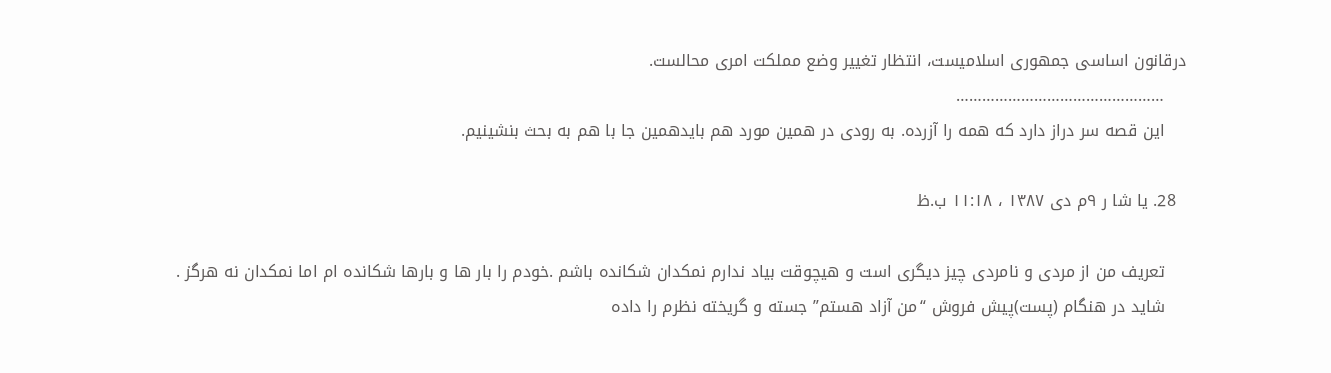درقانون اساسی جمهوری اسلامیست، انتظار تغییر وضع مملکت امری محالست.
    …………………………………………
    این قصه سر دراز دارد که همه را آزرده. به رودی در همین مورد هم بایدهمین جا با هم به بحث بنشینیم.

  28. یا شا ر ۹م دی ۱۳۸۷ ، ۱۱:۱۸ ب.ظ

    تعریف من از مردی و نامردی چیز دیگری است و هیچوقت بیاد ندارم نمکدان شکانده باشم .خودم را بار ها و بارها شکانده ام اما نمکدان نه هرگز .
    شاید در هنگام (پست)پیش فروش “من آزاد هستم” جسته و گریخته نظرم را داده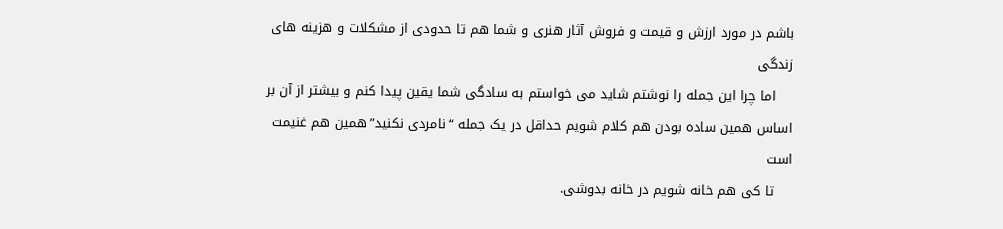باشم در مورد ارزش و قیمت و فروش آثار هنری و شما هم تا حدودی از مشکلات و هزینه های زندگی
    اما چرا این جمله را نوشتم شاید می خواستم به سادگی شما یقین پیدا کنم و بیشتر از آن بر اساس همین ساده بودن هم کلام شویم حداقل در یک جمله “نامردی نکنید”همین هم غنیمت است
    تا کی هم خانه شویم در خانه بدوشی.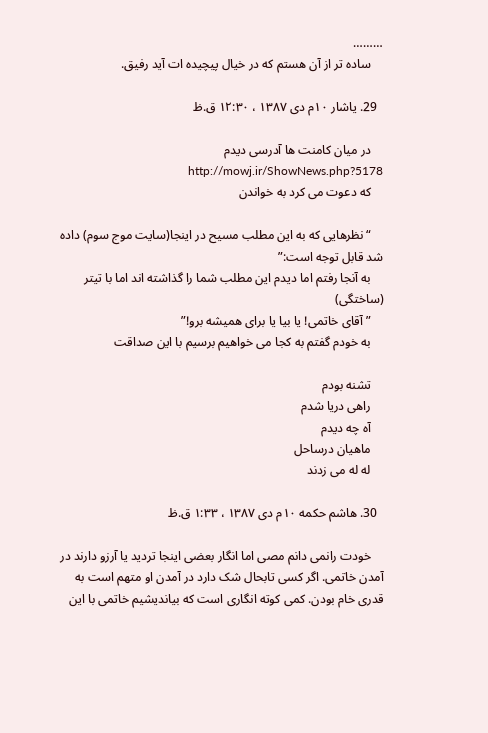………
    ساده تر از آن هستم که در خیال پیچیده ات آید رفیق.

  29. یاشار ۱۰م دی ۱۳۸۷ ، ۱۲:۳۰ ق.ظ

    در میان کامنت ها آدرسی دیدم http://mowj.ir/ShowNews.php?5178
    که دعوت می کرد به خواندن

    “نظرهایی که به این مطلب مسیح در اینجا(سایت موج سوم) داده شد قابل توجه است:”
    به آنجا رفتم اما دیدم این مطلب شما را گذاشته اند اما با تیتر (ساختگی)
    ” آقای خاتمی! یا بیا یا برای همیشه برو!”
    به خودم گفتم به کجا می خواهیم برسیم با این صداقت

    تشنه بودم
    راهی دریا شدم
    آه چه دیدم
    ماهیان درساحل
    له له می زدند

  30. هاشم حکمه ۱۰م دی ۱۳۸۷ ، ۱:۳۳ ق.ظ

    خودت رانمی دانم مصی اما انگار بعضی اینجا تردید یا آرزو دارند در آمدن خاتمی. اگر کسی تابحال شک دارد در آمدن او متهم است به قدری خام بودن. کمی کوته انگاری است که بیاندیشیم خاتمی با این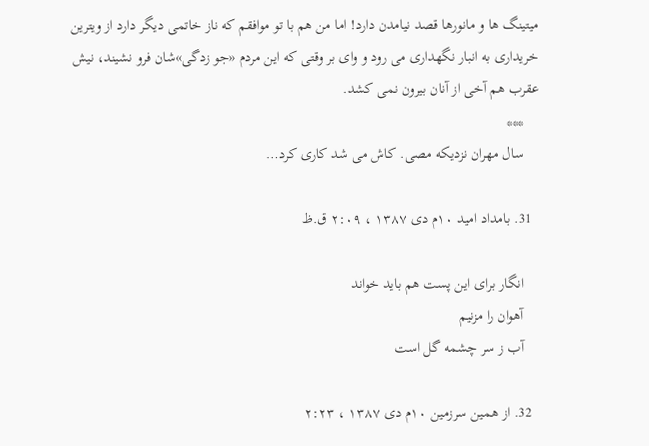میتینگ ها و مانورها قصد نیامدن دارد! اما من هم با تو موافقم که ناز خاتمی دیگر دارد از ویترین خریداری به انبار نگهداری می رود و وای بر وقتی که این مردم «جو زدگی»شان فرو نشیند، نیش عقرب هم آخی از آنان بیرون نمی کشد.
    ***
    سال مهران نزدیکه مصی. کاش می شد کاری کرد…

  31. بامداد امید ۱۰م دی ۱۳۸۷ ، ۲:۰۹ ق.ظ

    انگار برای این پست هم باید خواند
    آهوان را مزنیم
    آب ز سر چشمه گل است

  32. از همین سرزمین ۱۰م دی ۱۳۸۷ ، ۲:۲۳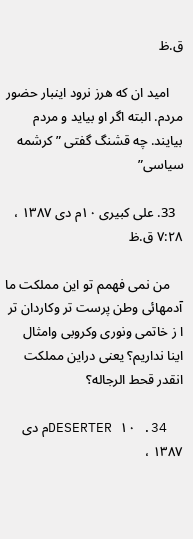ق.ظ

    امید ان که هرز نرود اینبار حضور مردم. البته اگر او بیاید و مردم بیایند. چه قشنگ گفتی ” کرشمه سیاسی”

  33. علی کبیری ۱۰م دی ۱۳۸۷ ، ۷:۲۸ ق.ظ

    من نمی فهمم تو این مملکت ما آدمهائی وطن پرست تر وکاردان تر ا ز خاتمی ونوری وکروبی وامثال اینا نداریم؟ یعنی دراین مملکت انقدر قحط الرجاله؟

  34. DESERTER ۱۰م دی ۱۳۸۷ ،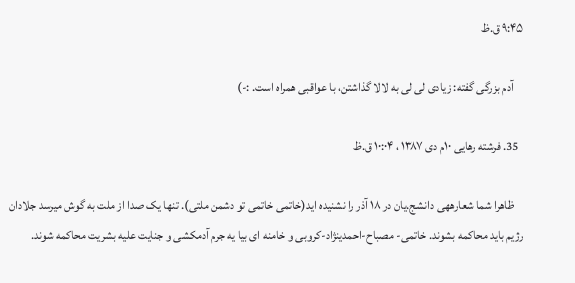۹:۴۵ ق.ظ

    آدم بزرگی گفته: زیادی لی لی به لالا گذاشتن، با عواقبی همراه است. :-)

  35. فرشته رهایی ۱۰م دی ۱۳۸۷ ، ۱۰:۰۴ ق.ظ

    ظاهرا شما شعارههی دانشج.یان در ۱۸ آذر را نشنیده اید(خاتمی خاتمی تو دشمن ملتی). تنها یک صدا از ملت به گوش میرسد جلادان رژیم باید محاکمه بشوند. خاتمی- مصباح-احمدینژاد-کروبی و خامنه ای بیا یه جرم آدمکشی و جنایت علیه بشریت محاکمه شوند.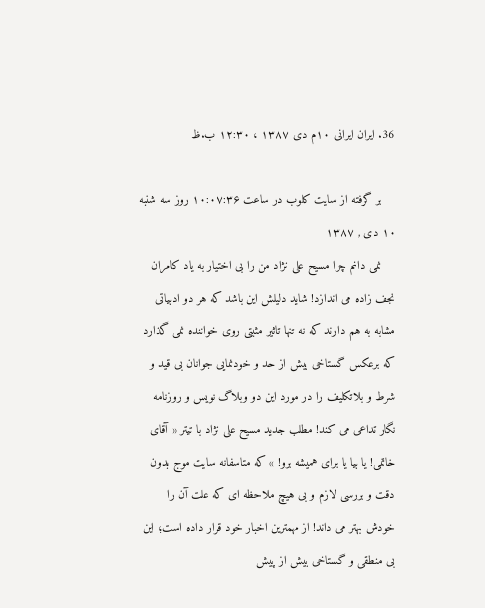36. ایران ایرانی ۱۰م دی ۱۳۸۷ ، ۱۲:۳۰ ب.ظ

    بر گرفته از سایت کلوب در ساعت ۱۰:۰۷:۳۶ روز سه شنبه ۱۰ دی , ۱۳۸۷
    نمی دانم چرا مسیح علی نژاد من را بی اختیار به یاد کامران نجف زاده می اندازد! شاید دلیلش این باشد که هر دو ادبیاتی مشابه به هم دارند که نه تنها تاثیر مثبتی روی خواننده نمی گذارد که برعکس گستاخی بیش از حد و خودنمایی جوانان بی قید و شرط و بلاتکلیف را در مورد این دو وبلاگ نویس و روزنامه نگار تداعی می کند! مطلب جدید مسیح علی نژاد با تیتر « آقای خاتمی! یا بیا یا برای همیشه برو! » که متاسفانه سایت موج بدون دقت و بررسی لازم و بی هیچ ملاحظه ای که علت آن را خودش بهتر می داند! از مهمترین اخبار خود قرار داده است؛ این بی منطقی و گستاخی بیش از پیش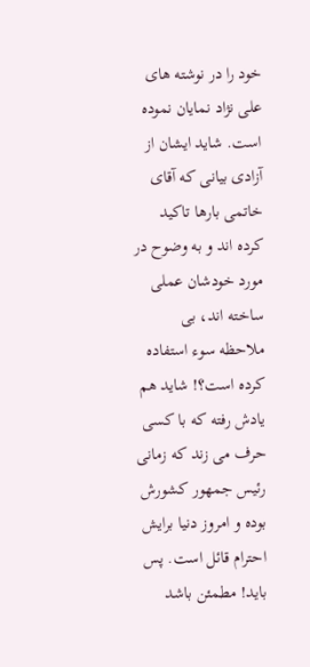خود را در نوشته های علی نژاد نمایان نموده است. شاید ایشان از آزادی بیانی که آقای خاتمی بارها تاکید کرده اند و به وضوح در مورد خودشان عملی ساخته اند، بی ملاحظه سوء استفاده کرده است؟! شاید هم یادش رفته که با کسی حرف می زند که زمانی رئیس جمهور کشورش بوده و امروز دنیا برایش احترام قائل است. پس باید! مطمئن باشد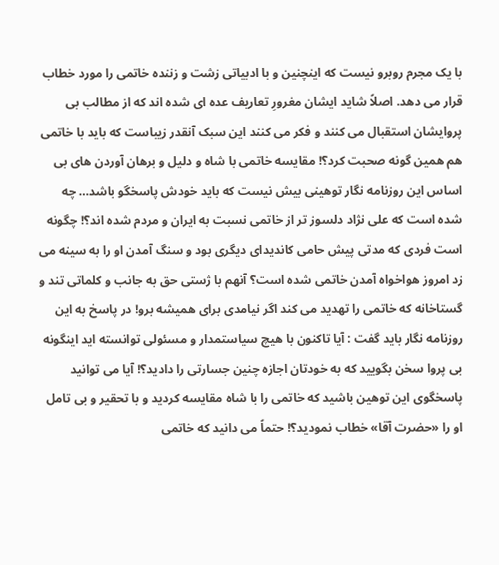با یک مجرم روبرو نیست که اینچنین و با ادبیاتی زشت و زننده خاتمی را مورد خطاب قرار می دهد. اصلاً شاید ایشان مغرورِ تعاریف عده ای شده اند که از مطالب بی پروایشان استقبال می کنند و فکر می کنند این سبک آنقدر زیباست که باید با خاتمی هم همین گونه صحبت کرد؟! مقایسه خاتمی با شاه و دلیل و برهان آوردن های بی اساس این روزنامه نگار توهینی بیش نیست که باید خودش پاسخگو باشد… چه شده است که علی نژاد دلسوز تر از خاتمی نسبت به ایران و مردم شده اند؟! چگونه است فردی که مدتی پیش حامی کاندیدای دیگری بود و سنگ آمدن او را به سینه می زد امروز هواخواه آمدن خاتمی شده است؟ آنهم با ژستی حق به جانب و کلماتی تند و گستاخانه که خاتمی را تهدید می کند اگر نیامدی برای همیشه برو! در پاسخ به این روزنامه نگار باید گفت : آیا تاکنون با هیچ سیاستمدار و مسئولی توانسته اید اینگونه بی پروا سخن بگویید که به خودتان اجازه چنین جسارتی را دادید؟! آیا می توانید پاسخگوی این توهین باشید که خاتمی را با شاه مقایسه کردید و با تحقیر و بی تامل او را «حضرت آقا» خطاب نمودید؟! حتماً می دانید که خاتمی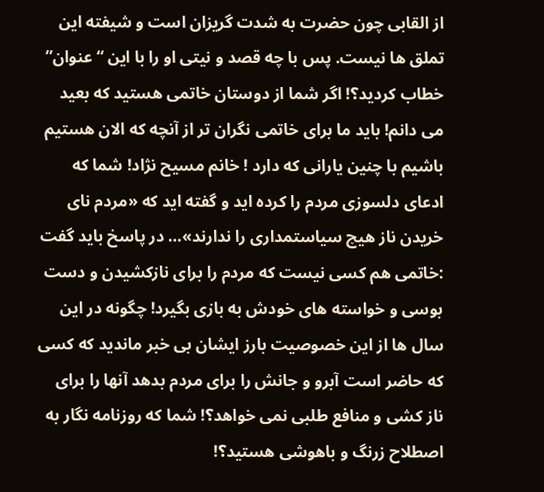از القابی چون حضرت به شدت گریزان است و شیفته این تملق ها نیست. پس با چه قصد و نیتی او را با این “عنوان” خطاب کردید؟! اگر شما از دوستان خاتمی هستید که بعید می دانم! باید ما برای خاتمی نگران تر از آنچه که الان هستیم باشیم با چنین یارانی که دارد ! خانم مسیح نژاد! شما که ادعای دلسوزی مردم را کرده اید و گفته اید که «مردم نای خریدن ناز هیچ سیاستمداری را ندارند»… در پاسخ باید گفت :خاتمی هم کسی نیست که مردم را برای نازکشیدن و دست بوسی و خواسته های خودش به بازی بگیرد! چگونه در این سال ها از این خصوصیت بارز ایشان بی خبر ماندید که کسی که حاضر است آبرو و جانش را برای مردم بدهد آنها را برای ناز کشی و منافع طلبی نمی خواهد؟! شما که روزنامه نگار به اصطلاح زرنگ و باهوشی هستید؟!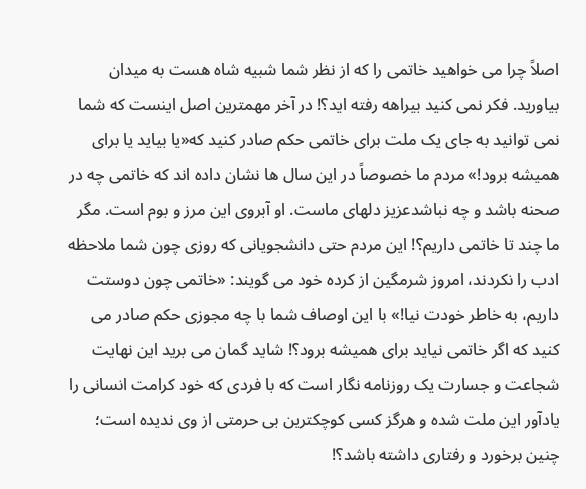اصلاً چرا می خواهید خاتمی را که از نظر شما شبیه شاه هست به میدان بیاورید. فکر نمی کنید بیراهه رفته اید؟! در آخر مهمترین اصل اینست که شما نمی توانید به جای یک ملت برای خاتمی حکم صادر کنید که«یا بیاید یا برای همیشه برود!» مردم ما خصوصاً در این سال ها نشان داده اند که خاتمی چه در صحنه باشد و چه نباشدعزیز دلهای ماست. او آبروی این مرز و بوم است. مگر ما چند تا خاتمی داریم؟! این مردم حتی دانشجویانی که روزی چون شما ملاحظه ادب را نکردند، امروز شرمگین از کرده خود می گویند: «خاتمی چون دوستت داریم، به خاطر خودت نیا!» با این اوصاف شما با چه مجوزی حکم صادر می کنید که اگر خاتمی نیاید برای همیشه برود؟! شاید گمان می برید این نهایت شجاعت و جسارت یک روزنامه نگار است که با فردی که خود کرامت انسانی را یادآور این ملت شده و هرگز کسی کوچکترین بی حرمتی از وی ندیده است؛ چنین برخورد و رفتاری داشته باشد؟!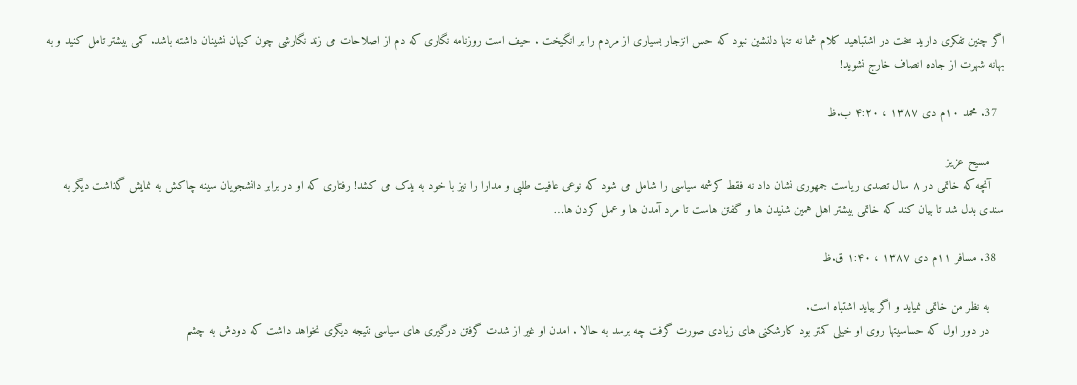اگر چنین تفکری دارید سخت در اشتباهید کلام شما نه تنها دلنشین نبود که حس انزجار بسیاری از مردم را بر انگیخت . حیف است روزنامه نگاری که دم از اصلاحات می زند نگارشی چون کیهان نشینان داشته باشد. کمی بیشتر تامل کنید و به بهانه شهرت از جاده انصاف خارج نشوید!

  37. محمد ۱۰م دی ۱۳۸۷ ، ۴:۲۰ ب.ظ

    مسیح عزیز
    آنچه که خاتمی در ۸ سال تصدی ریاست جمهوری نشان داد نه فقط کرشمه سیاسی را شامل می شود که نوعی عافیت طلبی و مدارا را نیز با خود به یدک می کشد! رفتاری که او در برابر دانشجویان سینه چاکش به نمایش گذاشت دیگر به سندی بدل شد تا بیان کند که خاتمی بیشتر اهل همین شنیدن ها و گفتن هاست تا مرد آمدن ها و عمل کردن ها…

  38. مسافر ۱۱م دی ۱۳۸۷ ، ۱:۴۰ ق.ظ

    به نظر من خاتمی نمیاید و اگر بیاید اشتباه است.
    در دور اول که حساسیتها روی او خیلی کمتر بود کارشکنی های زیادی صورت گرفت چه برسد به حالا . امدن او غیر از شدت گرفتن درگیری های سیاسی نتیجه دیگری نخواهد داشت که دودش به چشم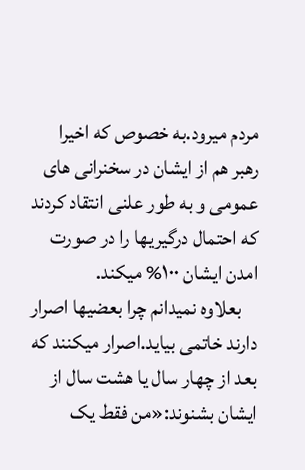مردم میرود.به خصوص که اخیرا رهبر هم از ایشان در سخنرانی های عمومی و به طور علنی انتقاد کردند که احتمال درگیریها را در صورت امدن ایشان ۱۰۰% میکند.
    بعلاوه نمیدانم چرا بعضیها اصرار دارند خاتمی بیاید.اصرار میکنند که بعد از چهار سال یا هشت سال از ایشان بشنوند:«من فقط یک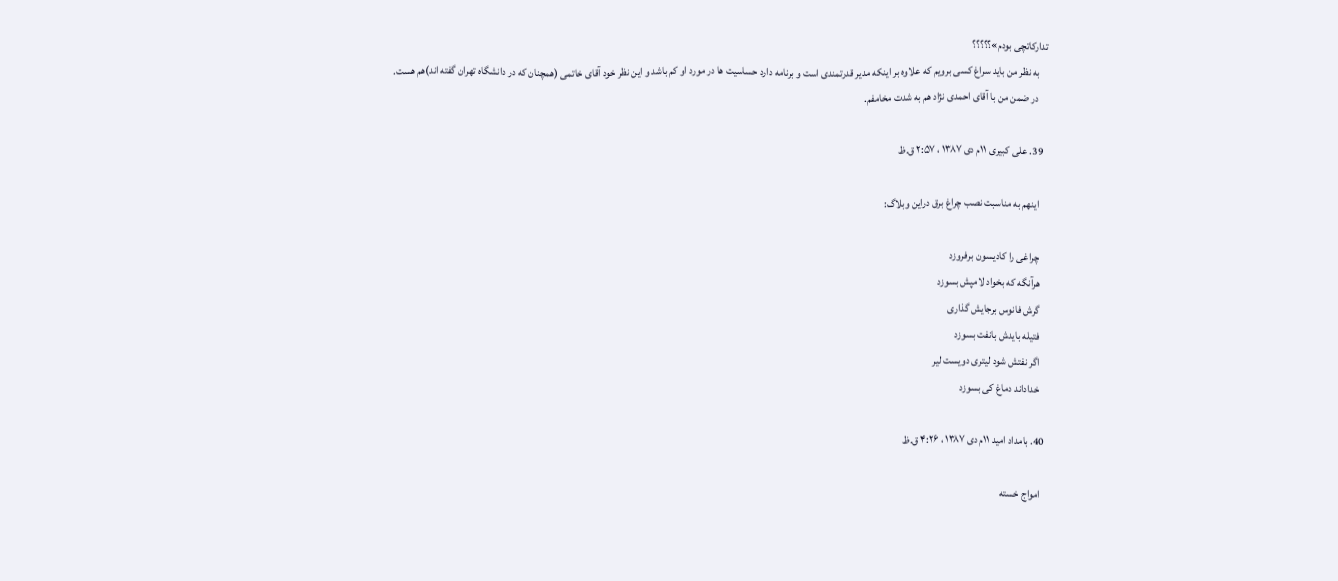تدارکاتچی بودم»؟؟؟؟؟
    به نظر من باید سراغ کسی برویم که علاوه بر اینکه مدیر قدرتمندی است و برنامه دارد حساسیت ها در مورد او کم باشد و این نظر خود آقای خاتمی (همچنان که در دانشگاه تهران گفته اند)هم هست.
    در ضمن من با آقای احمدی نژاد هم به شدت مخامفم.

  39. علی کبیری ۱۱م دی ۱۳۸۷ ، ۲:۵۷ ق.ظ

    اینهم به مناسبت نصب چراغ برق دراین وبلاگ:

    چراغی را کادیسون برفروزد
    هرآنگه که بخواد لامپش بسوزد
    گرش فانوس برجایش گذاری
    فتیله بایدش بانفت بسوزد
    اگر نفتش شود لیتری دویست لیر
    خداداند دماغ کی بسوزد

  40. بامداد امید ۱۱م دی ۱۳۸۷ ، ۴:۲۶ ق.ظ

    امواج خسته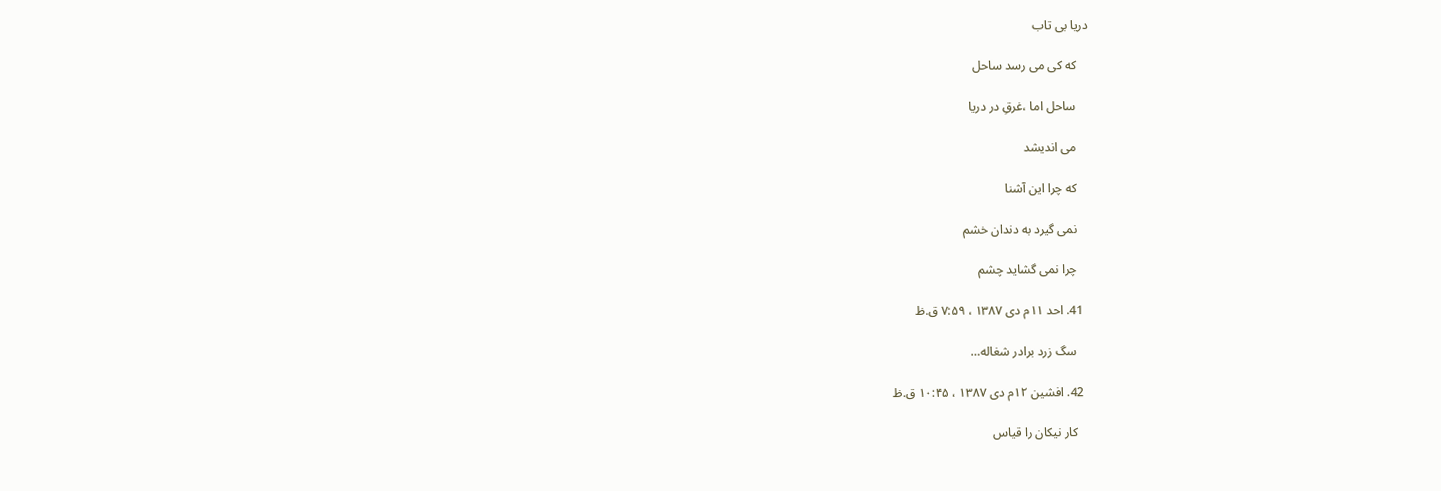دریا بی تاب

    که کی می رسد ساحل

    ساحل اما ،غرقِ در دریا

    می اندیشد

    که چرا این آشنا

    نمی گیرد به دندان خشم

    چرا نمی گشاید چشم

  41. احد ۱۱م دی ۱۳۸۷ ، ۷:۵۹ ق.ظ

    سگ زرد برادر شغاله…

  42. افشین ۱۲م دی ۱۳۸۷ ، ۱۰:۴۵ ق.ظ

    کار نیکان را قیاس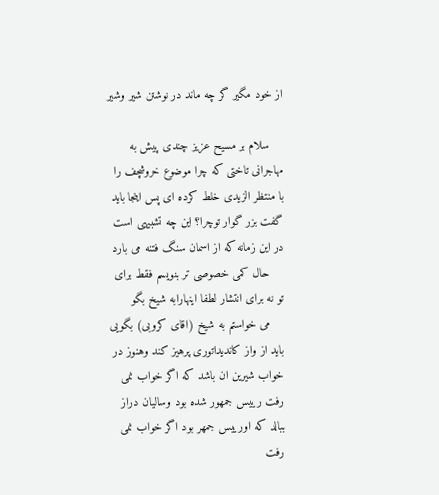از خود مگیر گر چه ماند در نوشتن شیر وشیر

    سلام بر مسیح عزیز چندی پیش به مهاجرانی تاختی که چرا موضوع خروشچف را با منتظر الزیدی خلط کرده ای پس اینجا باید گفت بزر گوار توچرا؟ این چه تشبیهی است در این زمانه که از اسمان سنگ فتنه می بارد
    حال کمی خصوصی تر بنویسم فقط برای تو نه برای انتشار لطفا اینهارابه شیخ بگو
    می خواستم به شیخ (اقای کروبی) بگویی باید از واز کاندیداتوری پرهیز کند وهنوز در خواب شیرین ان باشد که اگر خواب نمی رفت رییس جمهور شده بود وسالیان دراز ببالد که اورییس جمهر بود اگر خواب نمی رفت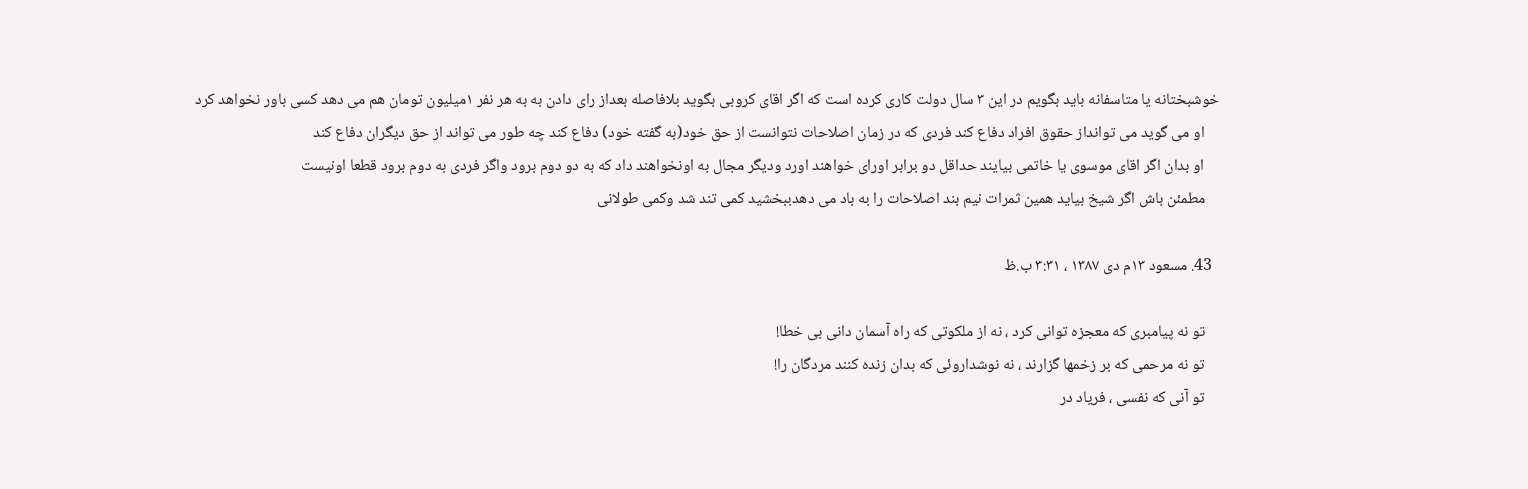خوشبختانه یا متاسفانه باید بگویم در این ۳ سال دولت کاری کرده است که اگر اقای کروبی بگوید بلافاصله بعداز رای دادن به به هر نفر ۱میلیون تومان هم می دهد کسی باور نخواهد کرد
    او می گوید می توانداز حقوق افراد دفاع کند فردی که در زمان اصلاحات نتوانست از حق خود(به گفته خود) دفاع کند چه طور می تواند از حق دیگران دفاع کند
    او بدان اگر اقای موسوی یا خاتمی بیایند حداقل دو برابر اورای خواهند اورد ودیگر مجال به اونخواهند داد که به دو دوم برود واگر فردی به دوم برود قطعا اونیست
    مطمئن باش اگر شیخ بیاید همین ثمرات نیم بند اصلاحات را به باد می دهدببخشید کمی تند شد وکمی طولانی

  43. مسعود ۱۳م دی ۱۳۸۷ ، ۳:۳۱ ب.ظ

    تو نه پیامبری که معجزه توانی کرد ، نه از ملکوتی که راه آسمان دانی بی خطا!
    تو نه مرحمی که بر زخمها گزارند ، نه نوشداروئی که بدان زنده کنند مردگان را!
    تو آنی که نفسی ، فریاد در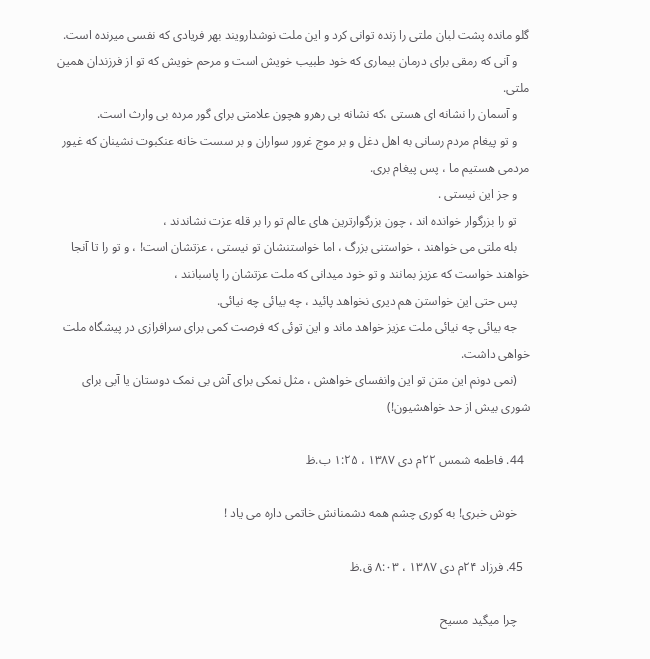گلو مانده پشت لبان ملتی را زنده توانی کرد و این ملت نوشدارویند بهر فریادی که نفسی میرنده است.
    و آنی که رمقی برای درمان بیماری که خود طبیب خویش است و مرحم خویش که تو از فرزندان همین ملتی.
    و آسمان را نشانه ای هستی ،که نشانه بی رهرو هچون علامتی برای گور مرده بی وارث است.
    و تو پیغام مردم رسانی به اهل دغل و بر موج غرور سواران و بر سست خانه عنکبوت نشینان که غیور مردمی هستیم ما ، پس پیغام بری.
    و جز این نیستی .
    تو را بزرگوار خوانده اند ، چون بزرگوارترین های عالم تو را بر قله عزت نشاندند ،
    بله ملتی می خواهند ، خواستنی بزرگ ، اما خواستنشان تو نیستی ، عزتشان است! ، و تو را تا آنجا خواهند خواست که عزیز بمانند و تو خود میدانی که ملت عزتشان را پاسبانند ،
    پس حتی این خواستن هم دیری نخواهد پائید ، چه بیائی چه نیائی.
    جه بیائی چه نیائی ملت عزیز خواهد ماند و این توئی که فرصت کمی برای سرافرازی در پیشگاه ملت خواهی داشت.
    (نمی دونم این متن تو این وانفسای خواهش ، مثل نمکی برای آش بی نمک دوستان یا آبی برای شوری بیش از حد خواهشیون!)

  44. فاطمه شمس ۲۲م دی ۱۳۸۷ ، ۱:۲۵ ب.ظ

    خوش خبری! به کوری چشم همه دشمنانش خاتمی داره می یاد !

  45. فرزاد ۲۴م دی ۱۳۸۷ ، ۸:۰۳ ق.ظ

    چرا میگید مسیح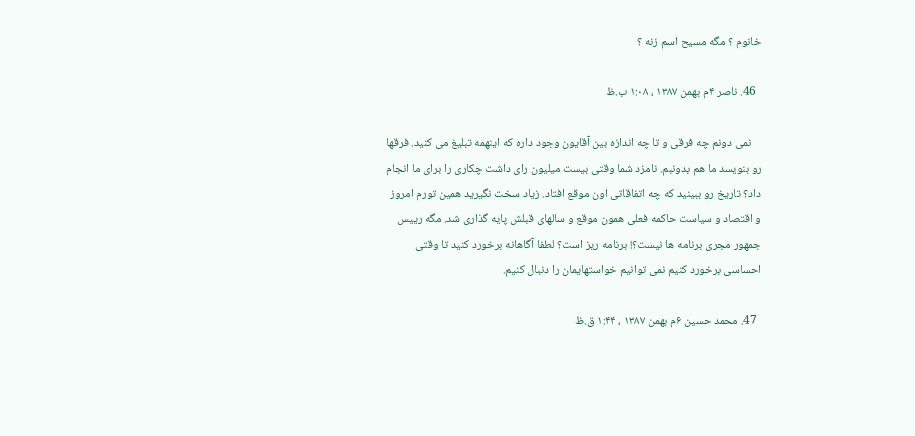خانوم ؟ مگه مسیح اسم زنه ؟

  46. ناصر ۴م بهمن ۱۳۸۷ ، ۱:۰۸ ب.ظ

    نمی دونم چه فرقی و تا چه اندازه بین آقایون وجود داره که اینهمه تبلیغ می کنید. فرقها رو بنویسد ما هم بدونبم. نامزد شما وقتی بیست میلیون رای داشت چکاری را برای ما انجام داد؟ تاریخ رو ببینید که چه اتفاقاتی اون موقع افتاد. زیاد سخت نگیرید همین تورم امروز و اقتصاد و سیاست حاکمه فعلی همون موقع و سالهای قبلش پایه گذاری شد. مگه رییس جمهور مجری برنامه ها نیست؟! برنامه ریز است؟ لطفا آگاهانه برخورد کنید تا وقتی احساسی برخورد کنیم نمی توانیم خواستهایمان را دنبال کنیم.

  47. محمد حسین ۶م بهمن ۱۳۸۷ ، ۱:۴۴ ق.ظ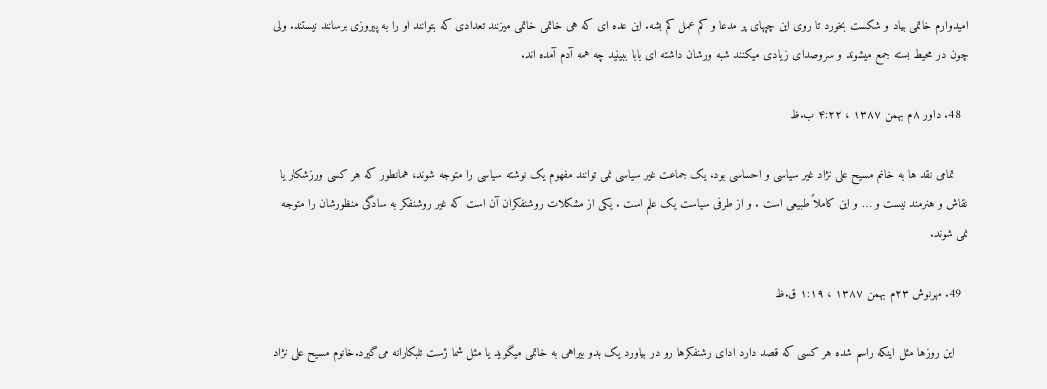امیدوارم خاتمی بیاد و شکست بخورد تا روی این چپهای پر مدعا و کم عمل کم بشه. این عده ای که هی خاتمی خاتمی میزنند تعدادی که بتوانند او را به پیروزی برسانند نیستند. ولی چون در محیط بسته جمع میشوند و سروصدای زیادی میکنند شبه ورشان داشته ای بابا ببینید چه همه آدم آمده اند.

  48. داور ۸م بهمن ۱۳۸۷ ، ۴:۲۲ ب.ظ

    تمامی نقد ها به خانم مسیح علی نژاد غیر سیاسی و احساسی بود. یک جماعت غیر سیاسی نمی توانند مفهوم یک نوشته سیاسی را متوجه شوند، همانطور که هر کسی ورزشکار یا نقاش و هنرمند نیست و … و این کاملاً طبیعی است . و از طرفی سیاست یک علم است . یکی از مشکلات روشنفکران آن است که غیر روشنفکر به سادگی منظورشان را متوجه نمی شوند.

  49. مهرنوش ۲۳م بهمن ۱۳۸۷ ، ۱:۱۹ ق.ظ

    این روزها مثل اینکه راسم شده هر کسی‌ که قصد دارد ادای رشنفکرها رو در بیاورد یک بدو بیراهی به خاتمی میگوید یا مثل شما ژست تلبکارانه می‌گیرد.خانوم مسیح علی‌ نژاد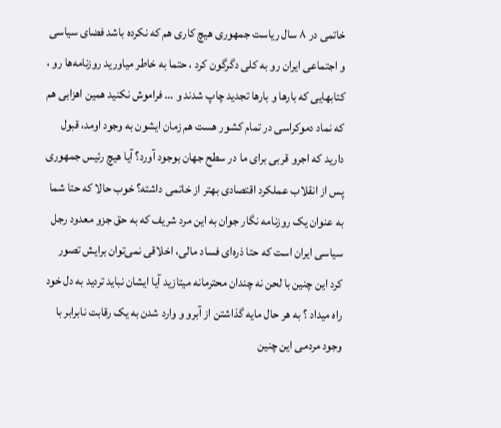خاتمی در ۸ سال ریاست جمهوری هیچ کاری هم که نکرده باشد فضای سیاسی و اجتماعی ایران رو به کلی‌ دگرگون کرد ، حتما به خاطر میاورید روزنامه‌ها رو ، کتابهایی که بارها و بارها تجدید چاپ شدند و … فراموش نکنید همین اهزابی هم که نماد دموکراسی در تمام کشور هست هم زمان ایشون به وجود اومد، قبول دارید که اجرو قربی برای ما در سطح جهان بوجود آورد؟ آیا هیچ رئیس جمهوری پس از انقلاب عملکرد اقتصادی بهتر از خاتمی داشته؟ خوب حالا که حتا شما به عنوان یک روزنامه نگار جوان به این مرد شریف که به حق جزو معدود رجل سیاسی ایران است که حتا ذره‌ای فساد مالی‌، اخلاقی‌ نمی‌توان برایش تصور کرد این چنین با لحن نه چندان محترمانه میتازید آیا ایشان نباید تردید به دل خود راه میداد ؟ به هر حال مایه گذاشتن از آبرو و وارد شدن به یک رقابت نابرابر با وجود مردمی این چنین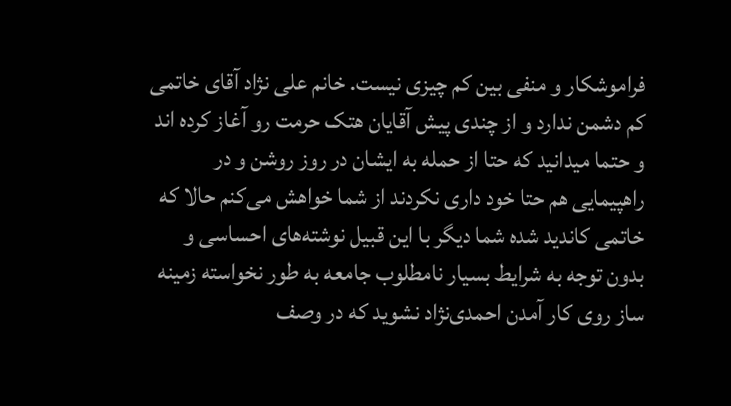فراموشکار و منفی‌ بین کم چیزی نیست. خانم علی‌ نژاد آقای خاتمی کم دشمن ندارد و از چندی پیش آقایان هتک حرمت رو آغاز کرده اند و حتما میدانید که حتا از حمله به ایشان در روز روشن و در راهپیمایی هم حتا خود داری نکردند از شما خواهش می‌کنم حالا که خاتمی کاندید شده شما دیگر با این قبیل نوشته‌های احساسی‌ و بدون توجه به شرایط بسیار نامطلوب جامعه به طور نخواسته زمینه ساز روی کار آمدن احمدی‌نژاد نشوید که در وصف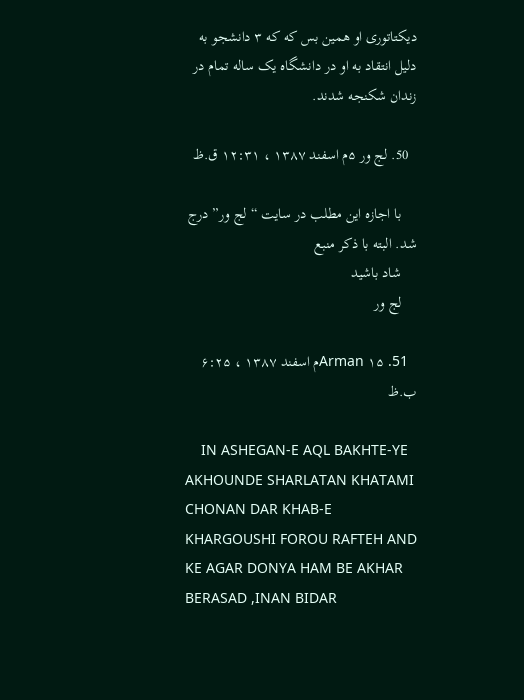دیکتاتوری او همین بس که که ۳ دانشجو به دلیل انتقاد به او در دانشگاه یک ساله تمام در زندان شکنجه شدند.

  50. لج ور ۵م اسفند ۱۳۸۷ ، ۱۲:۳۱ ق.ظ

    با اجازه این مطلب در سایت “لج ور” درج شد. البته با ذکر منبع
    شاد باشید
    لج ور

  51. Arman ۱۵م اسفند ۱۳۸۷ ، ۶:۲۵ ب.ظ

    IN ASHEGAN-E AQL BAKHTE-YE AKHOUNDE SHARLATAN KHATAMI CHONAN DAR KHAB-E KHARGOUSHI FOROU RAFTEH AND KE AGAR DONYA HAM BE AKHAR BERASAD ,INAN BIDAR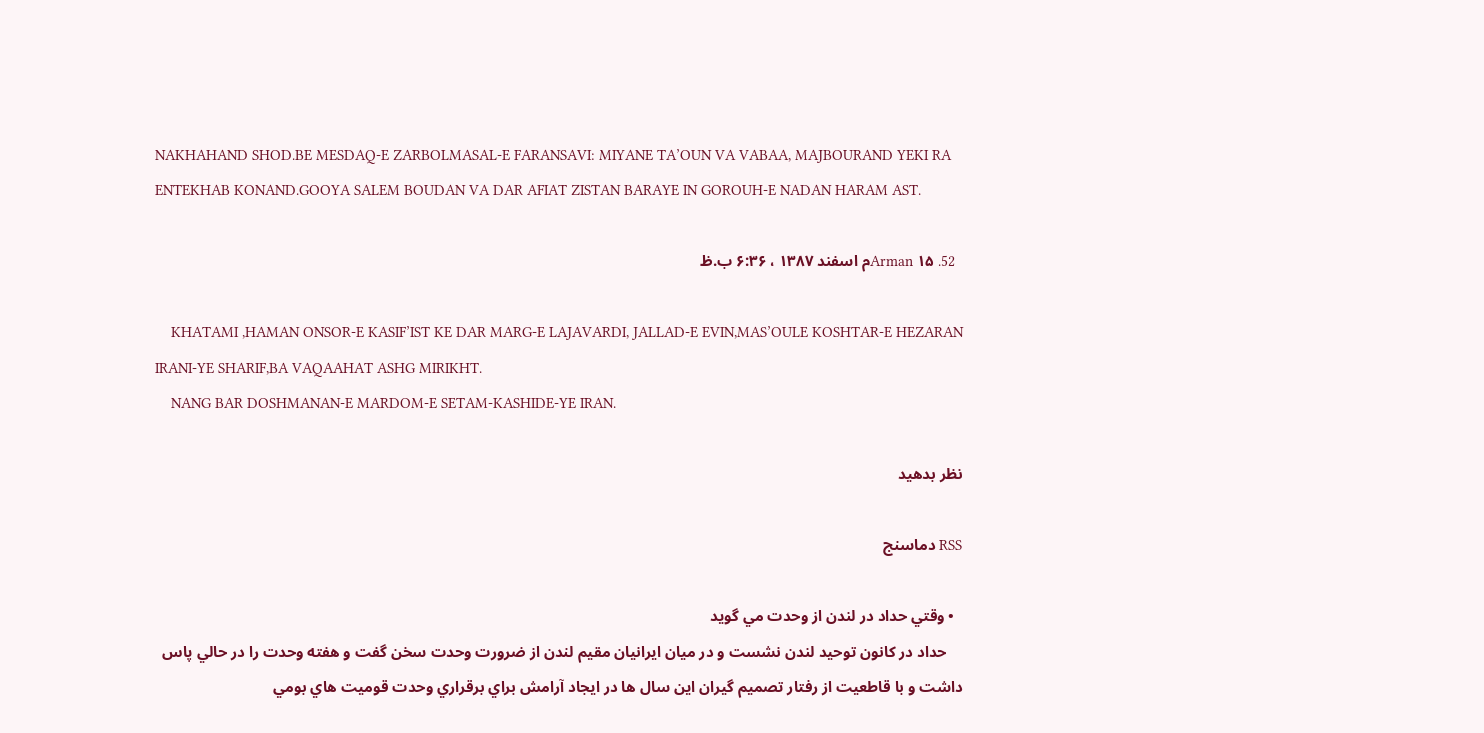NAKHAHAND SHOD.BE MESDAQ-E ZARBOLMASAL-E FARANSAVI: MIYANE TA’OUN VA VABAA, MAJBOURAND YEKI RA ENTEKHAB KONAND.GOOYA SALEM BOUDAN VA DAR AFIAT ZISTAN BARAYE IN GOROUH-E NADAN HARAM AST.

  52. Arman ۱۵م اسفند ۱۳۸۷ ، ۶:۳۶ ب.ظ

    KHATAMI ,HAMAN ONSOR-E KASIF’IST KE DAR MARG-E LAJAVARDI, JALLAD-E EVIN,MAS’OULE KOSHTAR-E HEZARAN IRANI-YE SHARIF,BA VAQAAHAT ASHG MIRIKHT.
    NANG BAR DOSHMANAN-E MARDOM-E SETAM-KASHIDE-YE IRAN.

نظر بدهید

RSS دماسنج

  • وقتي حداد در لندن از وحدت مي گويد
    حداد در كانون توحيد لندن نشست و در ميان ايرانيان مقيم لندن از ضرورت وحدت سخن گفت و هفته وحدت را در حالي پاس داشت و با قاطعيت از رفتار تصميم گيران اين سال ها در ايجاد آرامش براي برقراري وحدت قوميت هاي بومي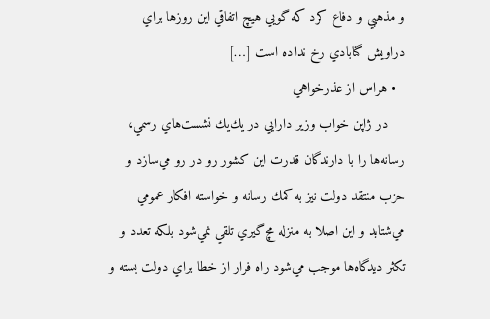و مذهبي و دفاع كرد كه گويي هيچ اتفاقي اين روزها براي دراويش گنابادي رخ نداده است […]
  • هراس از عذرخواهي
    در ژاپن خواب وزير دارايي در يك‌يك نشست‌هاي رسمي، رسانه‌ها را با دارندگان قدرت اين كشور رو در رو مي‌سازد و حزب منتقد دولت نيز به كمك رسانه و خواسته افكار عمومي مي‌شتابد و اين اصلا‌ به منزله مچ‌گيري تلقي نمي‌شود بلكه تعدد و تكثر ديدگاه‌ها موجب مي‌شود راه فرار از خطا براي دولت بسته و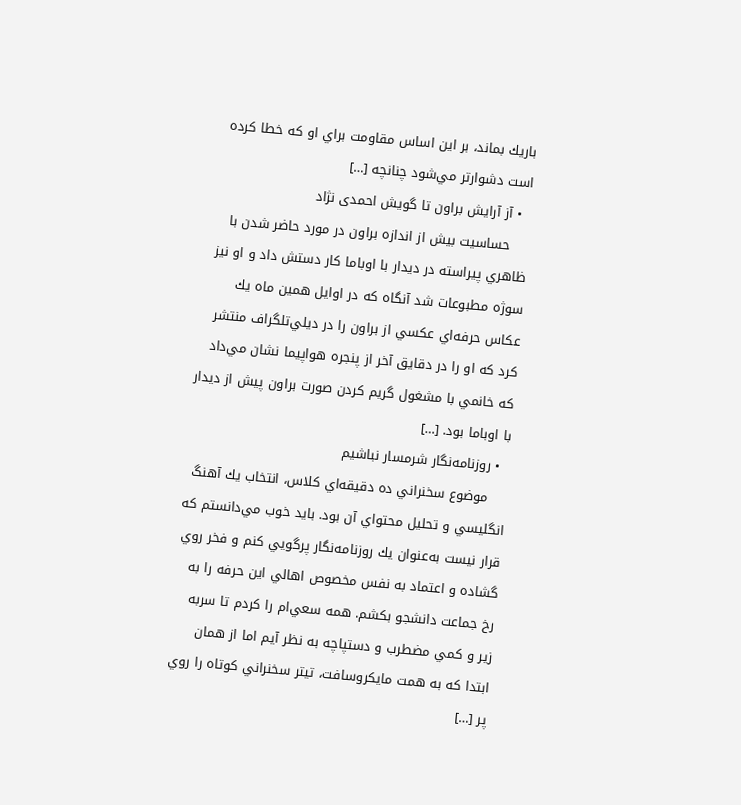باريك بماند، بر اين اساس مقاومت براي او كه خطا كرده است دشوارتر مي‌شود چنانچه […]
  • آز آرایش براون تا گویش احمدی نژاد
    حساسيت بيش از اندازه براون در مورد حاضر شدن با ظاهري پيراسته در ديدار با اوباما كار دستش داد و او نيز سوژه مطبوعات شد آنگاه كه در اوايل همين ماه يك عكاس حرفه‌اي عكسي از براون را در ديلي‌تلگراف منتشر كرد كه او را در دقايق آخر از پنجره هواپيما نشان مي‌داد كه خانمي با مشغول گريم كردن صورت براون پيش از ديدار با اوباما بود. […]
  • روزنامه‌نگار شرمسار نباشيم
    موضوع سخنراني ده دقيقه‌اي كلا‌س، انتخاب يك آهنگ انگليسي و تحليل محتواي آن بود. بايد خوب مي‌دانستم كه قرار نيست به‌عنوان يك روزنامه‌نگار پرگويي كنم و فخر روي گشاده و اعتماد به نفس مخصوص اهالي اين حرفه را به رخ جماعت دانشجو بكشم. همه سعي‌ام را كردم تا سربه زير و كمي مضطرب و دستپاچه به نظر آيم اما از همان ابتدا كه به همت مايكروسافت، تيتر سخنراني كوتاه را روي پر […]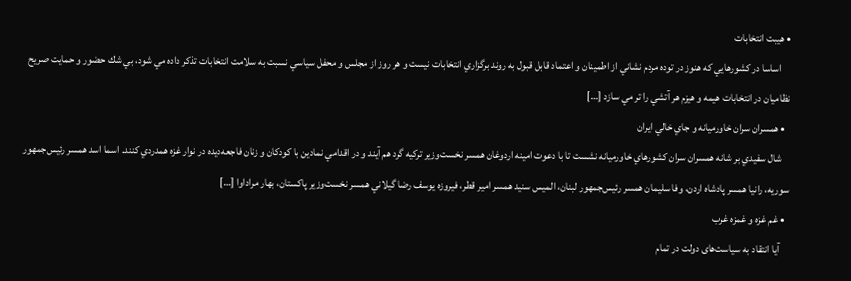• هیبت انتخابات
    اساسا در كشورهايي كه هنوز در توده مردم نشاني از اطمينان و اعتماد قابل قبول به روند برگزاري انتخابات نيست و هر روز از مجلس و محفل سياسي نسبت به سلامت انتخابات تذكر داده مي شود، بي شك حضور و حمايت صريح نظاميان در انتخابات هيمه و هيزم هر آتشي را تر مي سازد […]
  • همسران سران خاورميانه و جاي خالي ايران
    شال سفيدي بر شانه همسران سران كشورهاي خاورميانه نشست تا با دعوت امينه اردوغان همسر نخست‌وزير تركيه گرد هم آيند و در اقدامي نمادين با كودكان و زنان فاجعه‌ديده در نوار غزه همدردي كنند. اسما اسد همسر رئيس‌جمهور سوريه، رانيا همسر پادشاه اردن، وفا سليمان همسر رئيس‌جمهور لبنان، الميس سنيد همسر امير قطر، فيروزه يوسف رضا گيلا‌ني همسر نخست‌وزير پاكستان، بهار مراداوا […]
  • غم غزه و غمزه غرب
    آیا انتقاد به سیاست‌های دولت در تمام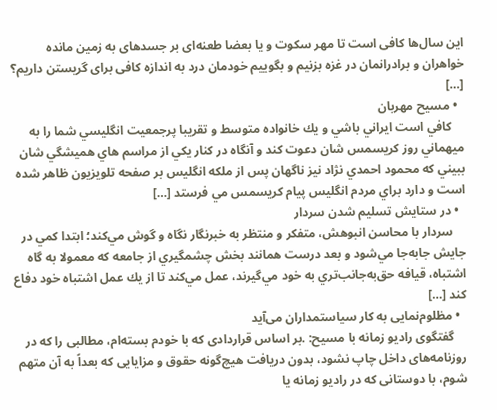این سال‌ها كافی است تا مهر سكوت و یا بعضا طعنه‌ای بر جسدهای به زمین مانده خواهران و برادرانمان در غزه بزنیم و بگوییم خودمان درد به اندازه كافی برای گریستن داریم؟ […]
  • مسیح مهربان
    كافي است ايراني باشي و يك خانواده متوسط و تقريبا پرجمعيت انگليسي شما را به ميهماني روز كريسمس شان دعوت كند و آنگاه در كنار يكي از مراسم هاي هميشگي شان ببيني كه محمود احمدي نژاد نيز ناگهان پس از ملكه انگليس بر صفحه تلويزيون ظاهر شده است و دارد براي مردم انگليس پيام كريسمس مي فرستد […]
  • در ستایش تسلیم شدن سردار
    سردار با محاسن انبوهش، متفكر و منتظر به خبرنگار نگاه و گوش مي‌كند؛ ابتدا كمي در جايش جابه‌جا مي‌شود و بعد درست همانند بخش چشمگيري از جامعه كه معمولا‌ به گاه اشتباه، قيافه حق‌به‌جانب‌تري به خود مي‌گيرند، عمل مي‌كند تا از يك عمل اشتباه خود دفاع كند […]
  • مظلوم‌نمایی به کار سیاستمداران می‌آید
    گفتگوی رادیو زمانه با مسیح: .بر اساس قراردادی که با خودم بسته‌ام، مطالبی را که در روزنامه‌های داخل چاپ نشود، بدون دریافت هیچ‌گونه حقوق و مزایایی که بعداً به آن متهم شوم، با دوستانی که در رادیو زمانه یا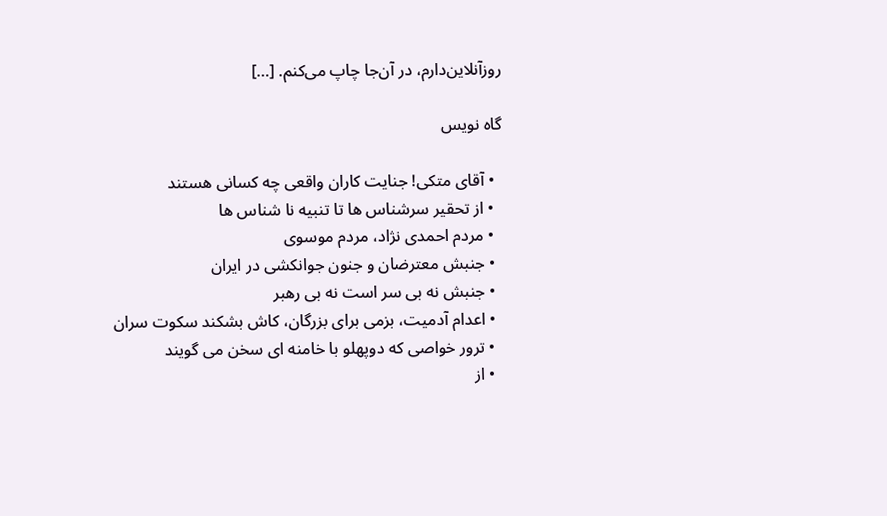روزآنلاین‌دارم، در آن‌جا چاپ می‌کنم. […]

گاه نویس

  • آقای متکی! جنایت کاران واقعی چه کسانی هستند
  • از تحقیر سرشناس ها تا تنبیه نا شناس ها
  • مردم احمدی نژاد، مردم موسوی
  • جنبش معترضان و جنون جوانکشی در ایران
  • جنبش نه بی سر است نه بی رهبر
  • اعدام آدمیت، بزمی برای بزرگان، کاش بشکند سکوت سران
  • ترور خواصی که دوپهلو با خامنه ای سخن می گویند
  • از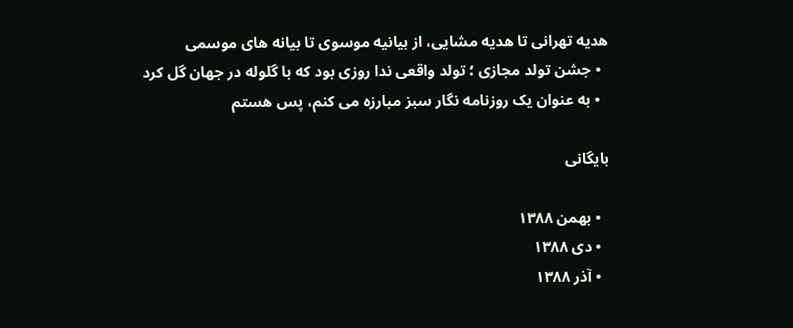هدیه تهرانی تا هدیه مشایی، از بیانیه موسوی تا بیانه های موسمی
  • جشن تولد مجازی ؛ تولد واقعی ندا روزی بود که با گلوله در جهان گل کرد
  • به عنوان یک روزنامه نگار سبز مبارزه می کنم، پس هستم

بایگانی

  • بهمن ۱۳۸۸
  • دی ۱۳۸۸
  • آذر ۱۳۸۸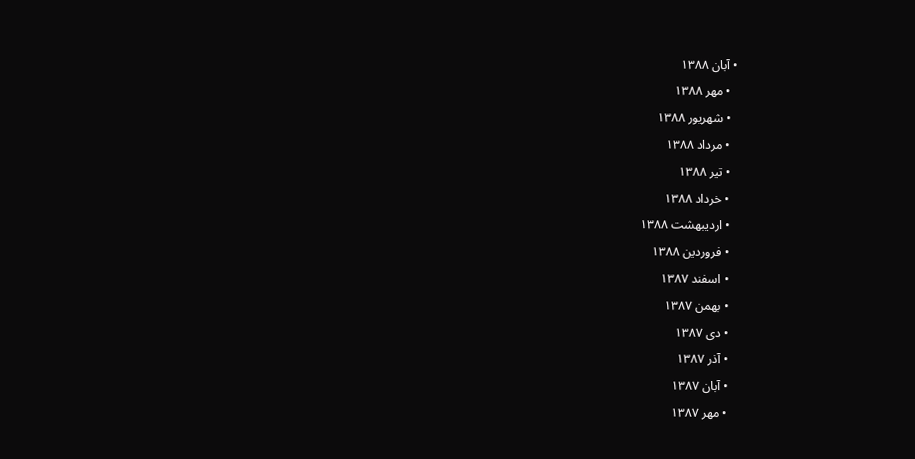• آبان ۱۳۸۸
  • مهر ۱۳۸۸
  • شهریور ۱۳۸۸
  • مرداد ۱۳۸۸
  • تیر ۱۳۸۸
  • خرداد ۱۳۸۸
  • اردیبهشت ۱۳۸۸
  • فروردین ۱۳۸۸
  • اسفند ۱۳۸۷
  • بهمن ۱۳۸۷
  • دی ۱۳۸۷
  • آذر ۱۳۸۷
  • آبان ۱۳۸۷
  • مهر ۱۳۸۷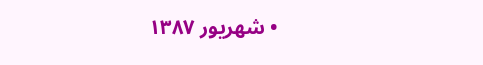• شهریور ۱۳۸۷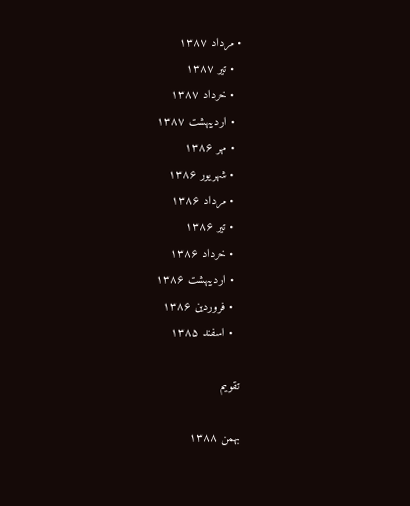• مرداد ۱۳۸۷
  • تیر ۱۳۸۷
  • خرداد ۱۳۸۷
  • اردیبهشت ۱۳۸۷
  • مهر ۱۳۸۶
  • شهریور ۱۳۸۶
  • مرداد ۱۳۸۶
  • تیر ۱۳۸۶
  • خرداد ۱۳۸۶
  • اردیبهشت ۱۳۸۶
  • فروردین ۱۳۸۶
  • اسفند ۱۳۸۵

تقویم

بهمن ۱۳۸۸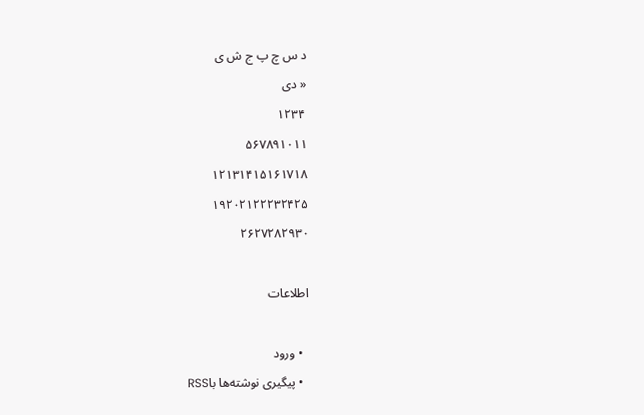د س چ پ ج ش ی
« دی
 ۱۲۳۴
۵۶۷۸۹۱۰۱۱
۱۲۱۳۱۴۱۵۱۶۱۷۱۸
۱۹۲۰۲۱۲۲۲۳۲۴۲۵
۲۶۲۷۲۸۲۹۳۰

اطلاعات

  • ورود
  • پیگیری نوشته‌ها باRSS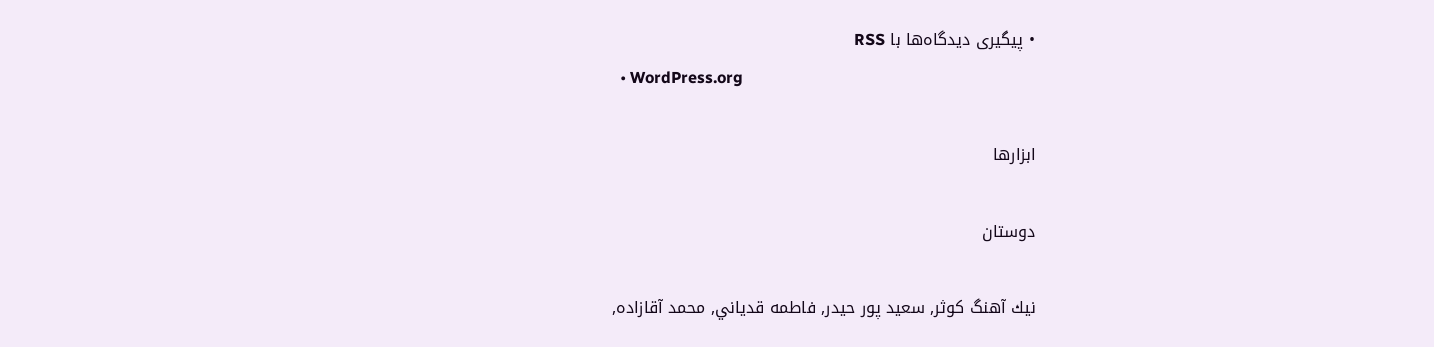• پیگیری دیدگاه‌ها با RSS
  • WordPress.org

ابزارها

دوستان

نيك آهنگ كوثر, سعيد پور حيدر, فاطمه قدياني, محمد آقازاده,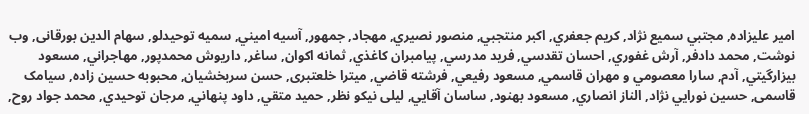امير عليزاده, مجتبي سميع نژاد, كريم جعفري, اكبر منتجبي, منصور نصيري, مهجاد, جمهور, آسيه اميني, سميه توحيدلو, سهام الدین بورقانی, وب نوشت, محمد دادفر, آرش غفوري, احسان تقدسي, فريد مدرسي, پيامبران كاغذي, ثمانه اكوان, ساغر, داريوش محمدپور, مهاجراني, مسعود بيزارگيتي, آدم, سارا معصومي و مهران قاسمي, مسعود رفيعي, فرشته قاضي, میترا خلعتبری, حسن سربخشيان, محبوبه حسين زاده, سیامک قاسمی, حسين نورايي نژاد, الناز انصاري, مسعود بهنود, ساسان آقايي, لیلی نیکو نظر, حميد متقي, داود پنهاني, مرجان توحيدي, محمد جواد روح,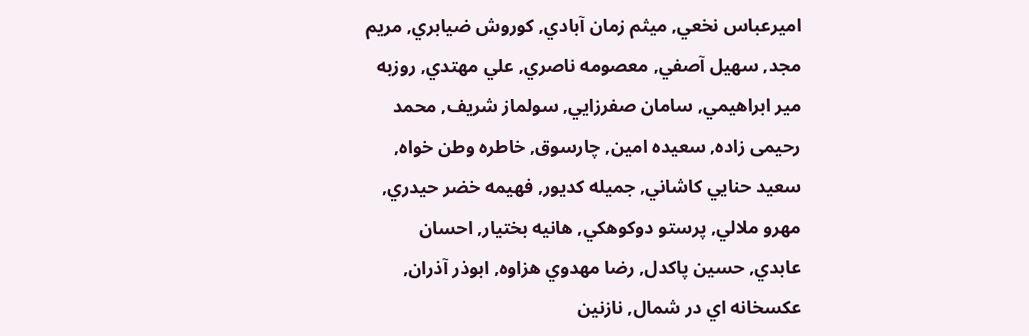اميرعباس نخعي, ميثم زمان آبادي, كوروش ضيابري, مریم مجد, سهيل آصفي, معصومه ناصري, علي مهتدي, روزبه مير ابراهيمي, سامان صفرزايي, سولماز شريف, محمد رحیمی زاده, سعیده امین, چارسوق, خاطره وطن خواه, سعيد حنايي كاشاني, جميله كديور, فهيمه خضر حيدري, مهرو ملالي, پرستو دوكوهكي, هانيه بختيار, احسان عابدي, حسین پاکدل, رضا مهدوي هزاوه, ابوذر آذران, عكسخانه اي در شمال, نازنين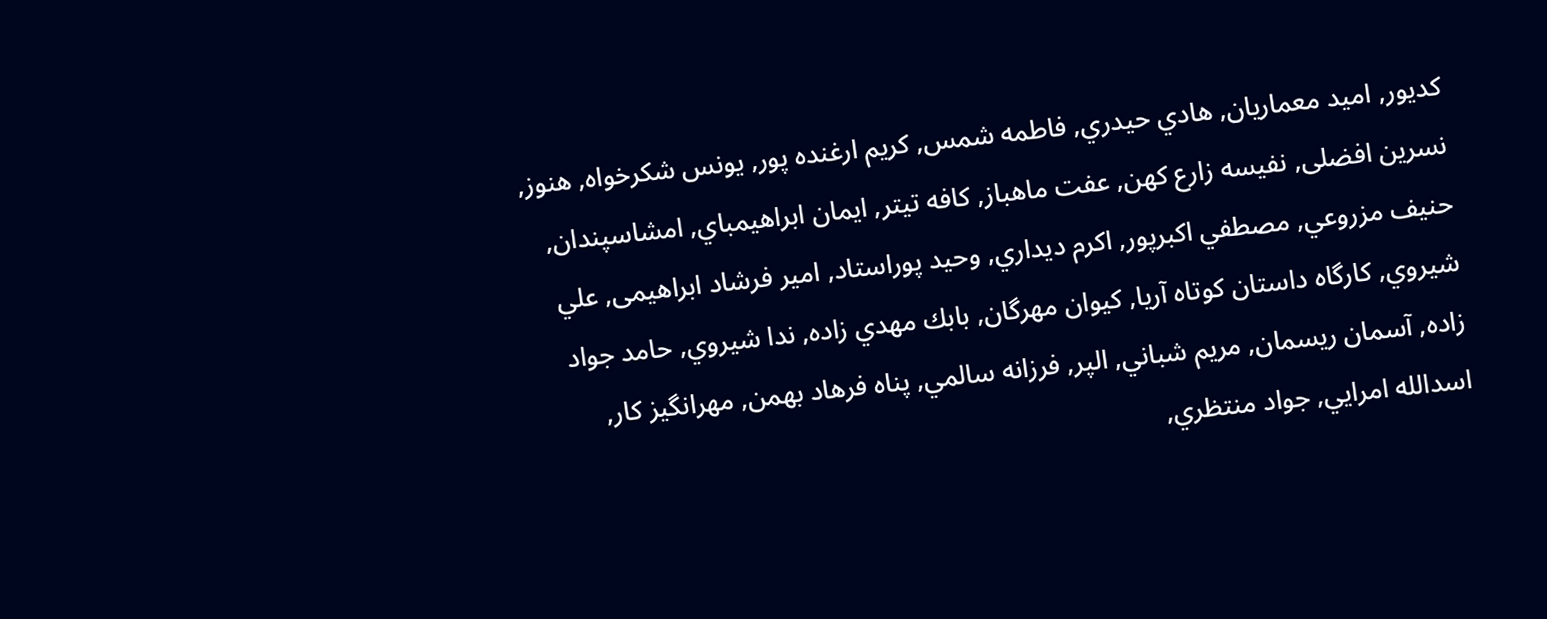كديور, اميد معماريان, هادي حيدري, فاطمه شمس, كريم ارغنده پور, يونس شكرخواه, هنوز, نسرین افضلی, نفيسه زارع كهن, عفت ماهباز, كافه تيتر, ايمان ابراهيمباي, امشاسپندان, حنيف مزروعي, مصطفي اكبرپور, اكرم ديداري, وحيد پوراستاد, امیر فرشاد ابراهیمی, علي شيروي, كارگاه داستان كوتاه آريا, كيوان مهرگان, بابك مهدي زاده, ندا شيروي, حامد جواد زاده, آسمان ريسمان, مريم شباني, الپر, فرزانه سالمي, پناه فرهاد بهمن, مهرانگيز كار, اسدالله امرايي, جواد منتظري,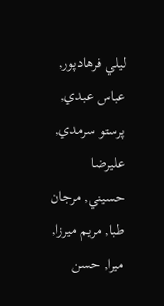ليلي فرهادپور, عباس عبدي, پرستو سرمدي, عليرضا حسيني, مرجان طبا, مریم میرزا, ميرا, حسن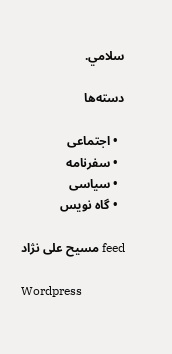سلامي.

دسته‌ها

  • اجتماعی
  • سفرنامه
  • سیاسی
  • گاه نویس

feed مسیح علی نژاد

Wordpress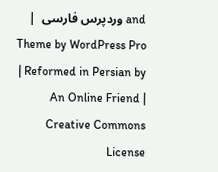and وردپرس فارسی  | Theme by WordPress Pro | Reformed in Persian by An Online Friend | Creative Commons License